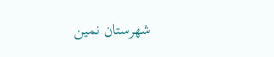شهرستان نمین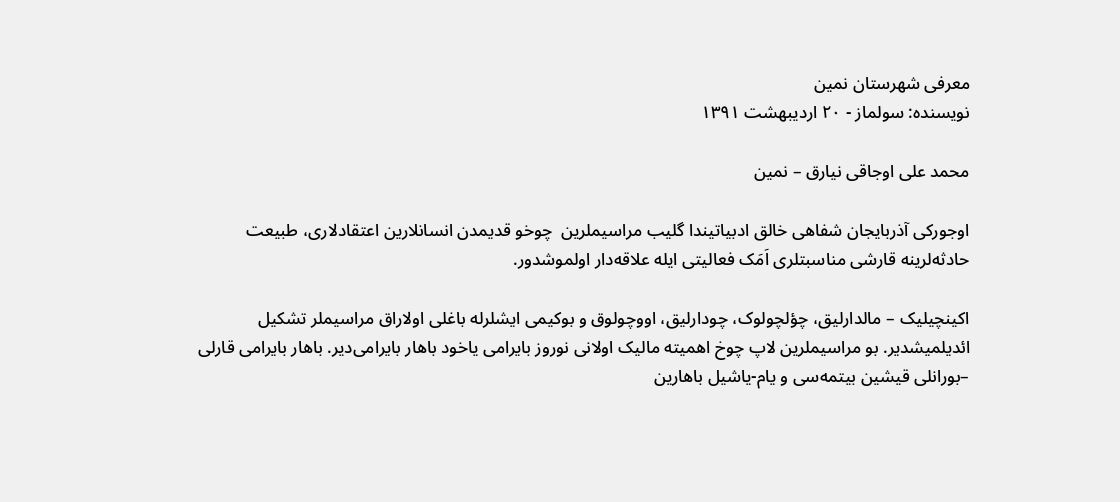معرفی شهرستان نمین
نویسنده: سولماز - ٢٠ اردیبهشت ۱۳٩۱

محمد علی اوجاقی نیارق – نمین

اوجورکی آذربایجان شفاهی خالق ادبیاتیندا گلیب مراسیملرین  چوخو قدیمدن انسانلارین اعتقادلاری، طبیعت حادثه‌لرینه قارشی مناسبتلری اَمَک فعالیتی ایله علاقه‌دار اولموشدور.

اکینچیلیک – مالدارلیق، چؤلچولوک، چودارلیق، اووچولوق و بوکیمی ایشلرله باغلی اولاراق مراسیملر تشکیل ائدیلمیشدیر. بو مراسیملرین لاپ چوخ اهمیته مالیک اولانی نوروز بایرامی یاخود باهار بایرامی‌دیر. باهار بایرامی قارلی –بورانلی قیشین بیتمه‌سی و یام-یاشیل باهارین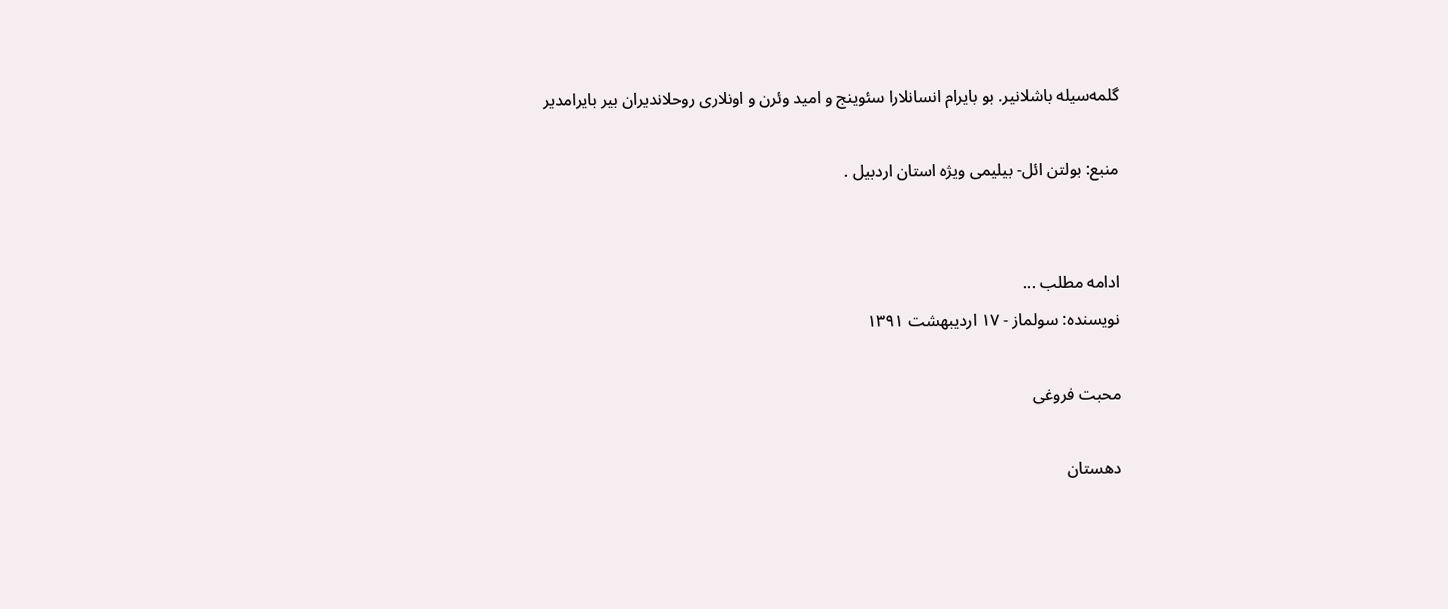گلمه‌سیله باشلانیر. بو بایرام انسانلارا سئوینج و امید وئر‌ن و اونلاری روحلاندیران بیر بایرامدیر

منبع: بولتن ائل- بیلیمی ویژه استان اردبیل .


ادامه مطلب ...
نویسنده: سولماز - ۱٧ اردیبهشت ۱۳٩۱

محبت فروغی

دهستان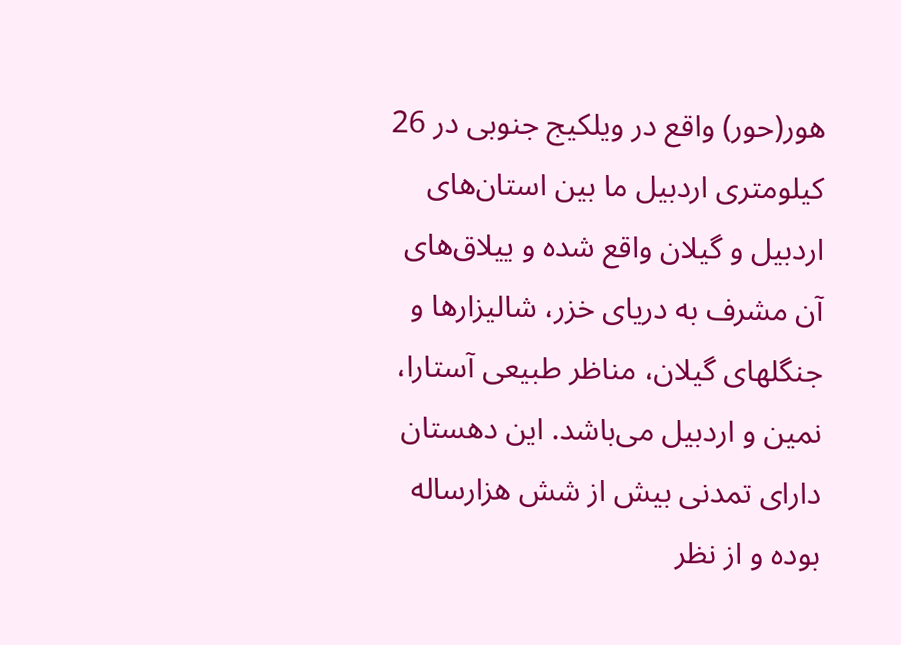هور(حور) واقع در ویلکیج جنوبی در 26 کیلومتری اردبیل ما بین استان‌های اردبیل و گیلان واقع شده و ییلاق‌های آن مشرف به دریای خزر، شالیزارها و جنگلهای گیلان، مناظر طبیعی آستارا، نمین و اردبیل می‌باشد. این دهستان دارای تمدنی بیش از شش هزارساله‌ بوده‌ و از نظر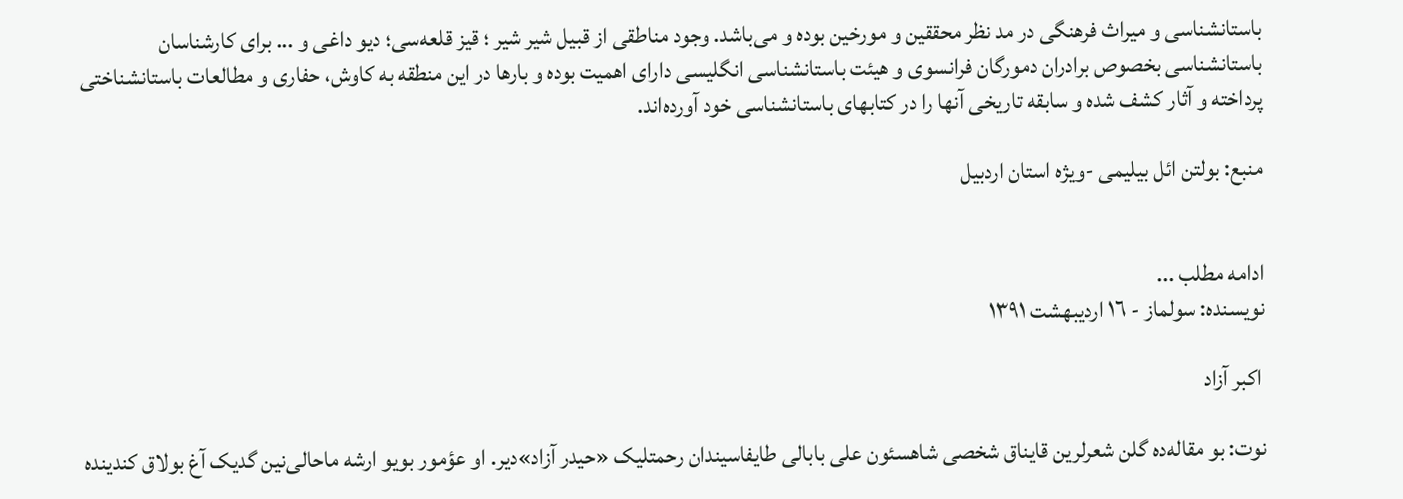باستانشناسی و میراث فرهنگی‌ در مد نظر محققین و مورخین بوده و می‌باشد. وجود مناطقی از قبیل شیر شیر ؛ قیز قلعه‌سی؛ دیو داغی و ... برای کارشناسان باستانشناسی بخصوص برادران دمورگان فرانسوی و هیئت باستانشناسی انگلیسی دارای اهمیت بوده و بارها در این منطقه به کاوش، حفاری و مطالعات باستانشناختی پرداخته و آثار کشف شده و سابقه تاریخی آنها را در کتابهای باستانشناسی خود آورده‌اند.

منبع: بولتن ائل بیلیمی -ویژه استان اردبیل


ادامه مطلب ...
نویسنده: سولماز - ۱٦ اردیبهشت ۱۳٩۱

 اکبر آزاد

نوت: بو مقاله‌ده گلن شعرلرین قایناق شخصی شاهسئون علی بابالی طایفاسیندان رحمتلیک «حیدر آزاد»دیر. او عؤمور بویو ارشه ماحالی‌نین گدیک آغ بولاق کندینده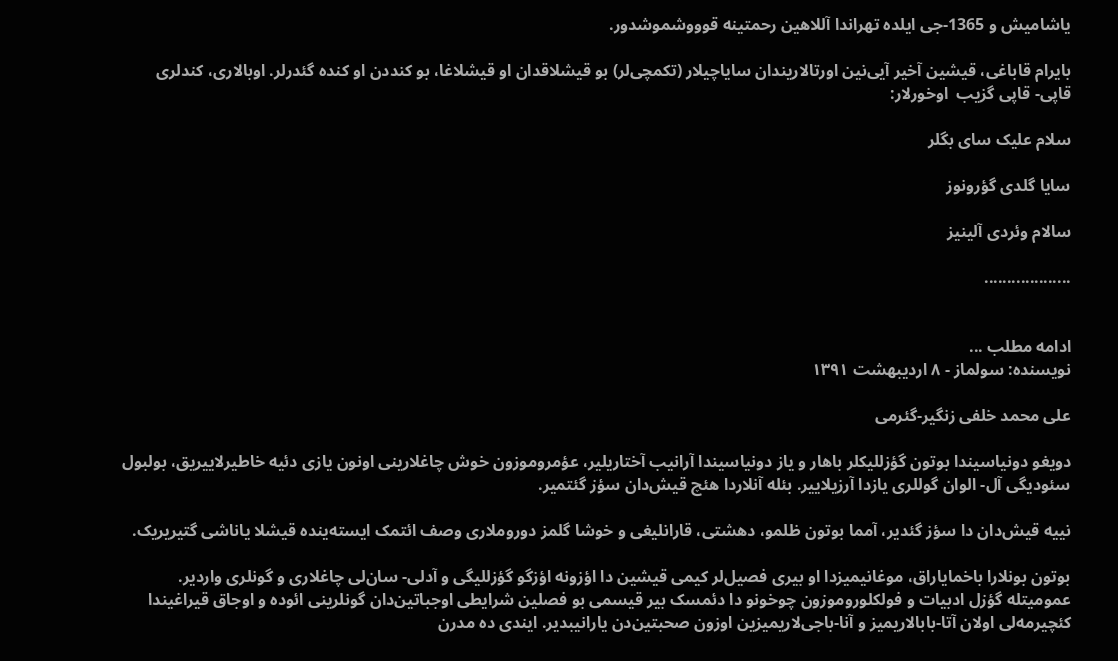یاشامیش و 1365-جی ایلده تهراندا آللاهین رحمتینه قوووشموشدور.

بایرام قاباغی، قیشین آخیر آیی‌نین اورتالاریندان سایاچیلار (تکمچی‌لر) بو قیشلاقدان او قیشلاغا، بو کنددن او کنده گئدرلر. اوبالاری، کندلری قاپی- قاپی گزیب  اوخورلار:

سلام علیک سای بگلر

سایا گلدی گؤرونوز

سالام وئردی آلینیز

...................


ادامه مطلب ...
نویسنده: سولماز - ۸ اردیبهشت ۱۳٩۱

علی محمد خلفی زنگیر-گئرمی

دویغو دونیاسیندا بوتون گؤزللیکلر باهار و یاز دونیاسیندا آرانیب آختاریلیر، عؤمروموزون خوش چاغلارینی اونون یازی دئیه خاطیرلاییریق، بولبول سئودیگی آل- الوان گوللری یازدا آرزیلاییر. بئله آنلاردا هئچ قیش‌دان سؤز گئتمیر.

نییه قیش‌دان دا سؤز گئدیر، آمما بوتون ظلمو، دهشتی، قارانلیغی و خوشا گلمز دوروملاری وصف ائتمک ایسته‌ینده قیشلا یاناشی گتیریریک.

بوتون بونلارا باخمایا‌راق، موغانیمیزدا او بیری فصیل‌لر کیمی قیشین دا اؤزونه اؤزگو گؤزللیگی و آدلی- سان‌لی چاغلاری و گونلری واردیر. عمومیتله گؤزل ادبیات و فولکلوروموزون چوخونو دا دئمسک بیر قیسمی بو فصلین شرایطی اوجباتین‌دان گونلرینی ائوده و اوجاق قیراغیندا کئچیرمه‌لی اولان آتا-بابا‌لاریمیز و آنا-باجی‌لاریمیزین اوزون صحبتین‌دن یارانیبدیر. ایندی ده مدرن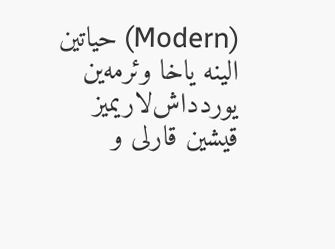(Modern) حیاتین الینه یاخا وئرمه‌ین یوردداش‌لاریمیز قیشین قارلی و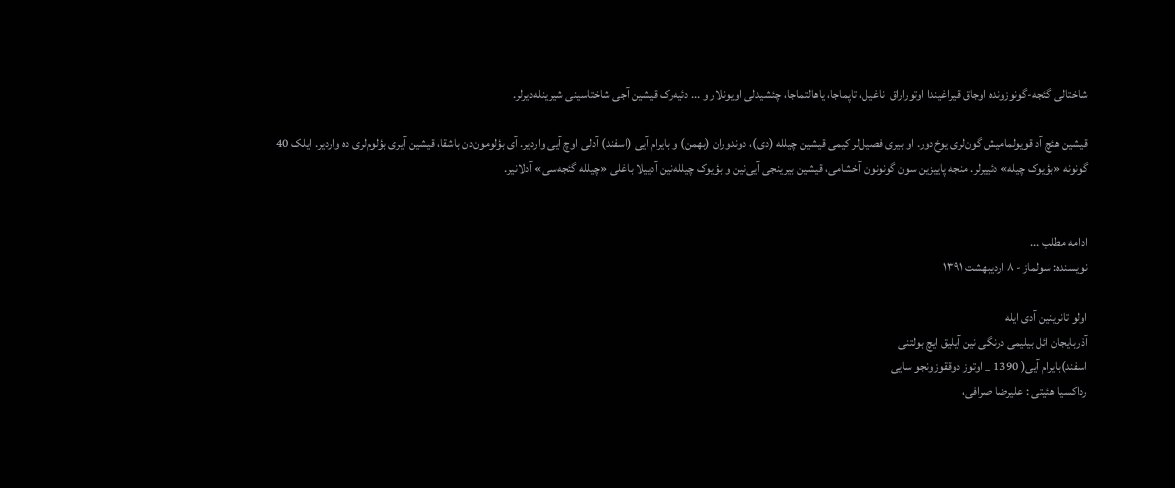شاختا‌لی گئجه-گونوزونده اوجاق قیراغیندا اوتوراراق  ناغیل، تاپماجا، یاهالتماجا، چئشیدلی اویونلار و ... دئیه‌رک قیشین آجی شاختاسینی شیرینله‌دیرلر.

قیشین هئچ آد قویولمامیش گون‌لری یوخ‌دور. او بیری فصیل‌لر کیمی قیشین چیلله (دی)، دوندوران (بهمن) و بایرام آیی (اسفند) آدلی اوچ آیی واردیر. آی بؤلومون‌دن باشقا، قیشین آیری بؤلوم‌لری ده واردیر. ایلک 40 گونونه «بؤیوک چیله» دئییرلر. منجه پاییزین سون گونونون آخشامی، قیشین بیرینجی آیی‌نین و بؤیوک چیلله‌نین آدییلا باغلی «چیلله گئجه‌سی» آدلانیر.


ادامه مطلب ...
نویسنده: سولماز - ۸ اردیبهشت ۱۳٩۱

اولو تانرینین آدی ایله
آذربایجان ائل بیلیمی درنگی نین آیلیق ایچ بولتنی
اسفند)بایرام آیی( 1390 _ اوتوز دوققوزونجو سایی
رداکسیا هئیتی : علیرضا صرافی،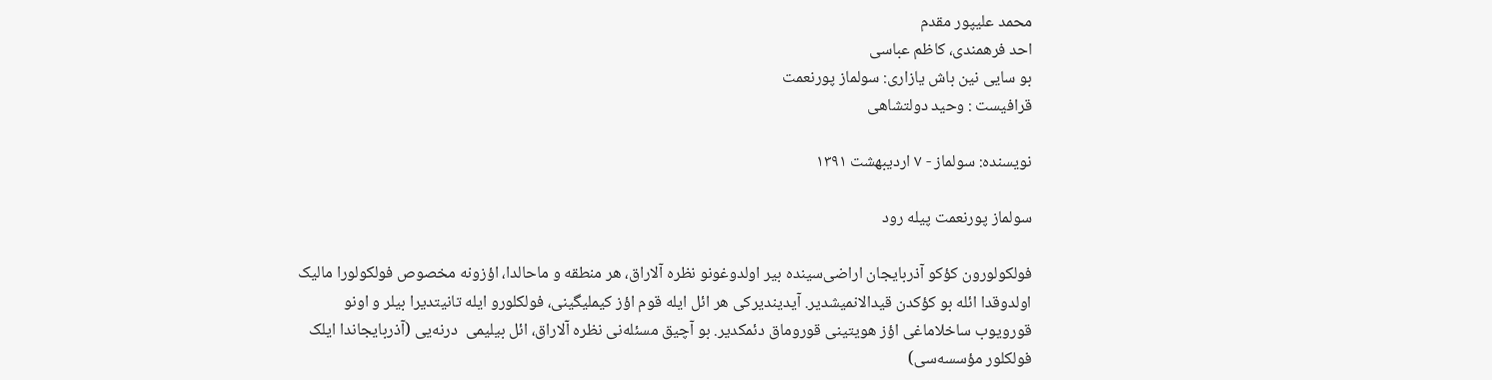محمد علیپور مقدم
احد فرهمندی، کاظم عباسی
بو سایی نین باش یازاری: سولماز پورنعمت
قرافیست : وحید دولتشاهی

نویسنده: سولماز - ٧ اردیبهشت ۱۳٩۱

سولماز پورنعمت پیله رود

فولکولورون کؤکو آذربایجان اراضی‌سینده بیر اولدوغونو نظره آلاراق، هر منطقه و ماحالدا‌، اؤزونه مخصوص فولکولورا مالیک اولدوقدا ائله بو کؤکدن قیدالانمیشدیر. آیدیندیرکی هر ائل ایله قوم اؤز کیملیگینی، فولکلورو ایله تانیتدیرا بیلر و اونو قورویوب ساخلاماغی اؤز هویتینی قوروماق دئمکدیر. بو آچیق مسئله‌نی نظره آلاراق، ائل بیلیمی  درنه‌یی (آذربایجاندا ایلک فولکلور مؤسسه‌سی)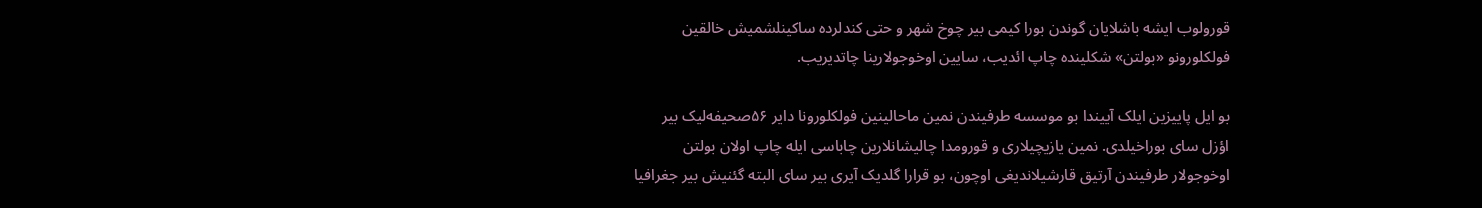قورولوب ایشه باشلایان گوندن بورا کیمی بیر چوخ شهر و حتی کندلرده ساکینلشمیش خالقین فولکلورونو «بولتن» شکلینده چاپ ائدیب، سایین اوخوجولارینا چاتدیریب.

بو ایل پاییزین ایلک آییندا بو موسسه طرفیندن نمین ماحالینین فولکلورونا دایر ۵۶صحیفه‌لیک بیر اؤزل سای بوراخیلدی. نمین یازیچیلاری و قورومدا چالیشانلارین چاباسی ایله چاپ اولان بولتن اوخوجولار طرفیندن آرتیق قارشیلاندیغی اوچون، بو قرارا گلدیک آیری بیر سای البته گئنیش بیر جغرافیا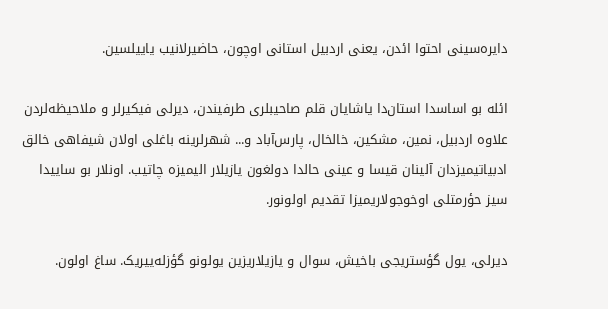دایره‌سینی احتوا ائدن، یعنی اردبیل استانی اوچون، حاضیرلانیب یاییلسین.

ائله بو اساسدا استان‌دا یاشایان قلم صاحیبلری طرفیندن، دیرلی فیکیرلر و ملاحیظه‌لردن علاوه اردبیل، نمین، مشکین، خالخال، پارس‌آباد و... شهرلرینه باغلی اولان شیفاهی خالق ادبیاتیمیزدان آلینان قیسا و عینی حالدا دولغون یازیلار الیمیزه چاتیب. اونلار بو ساییدا سیز حؤرمتلی اوخوجولاریمیزا تقدیم اولونور.

دیرلی، یول گؤستریجی باخیش، سوال و یازیلاریزین یولونو گؤزله‌ییریک. ساغ اولون.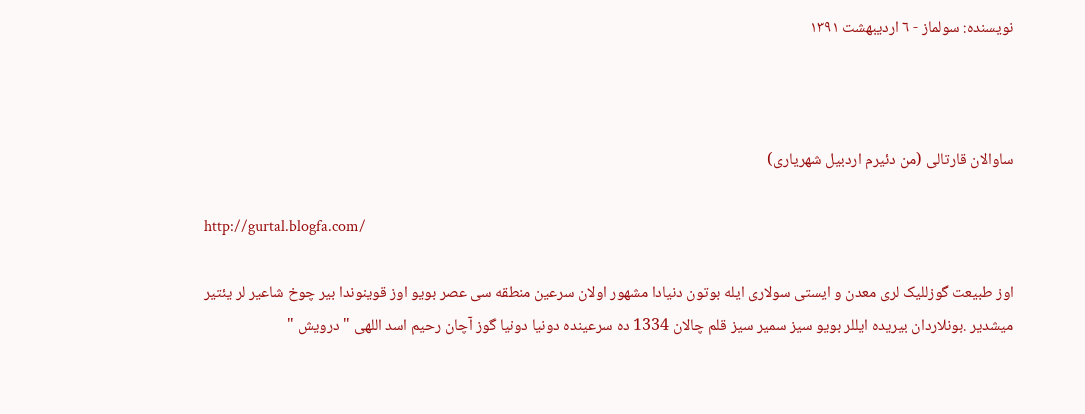نویسنده: سولماز - ٦ اردیبهشت ۱۳٩۱



ساوالان قارتالی (من دئیرم اردبیل شهریاری)

http://gurtal.blogfa.com/

اوز طبیعت گوزللیک لری معدن و ایستی سولاری ایله بوتون دنیادا مشهور اولان سرعین منطقه سی عصر بویو اوز قوینوندا بیر چوخ شاعیر لر یئتیر میشدیر .بونلاردان بیریده ایللر بویو سیز سمیر سیز قلم چالان 1334 ده سرعینده دونیا دونیا گوز آچان رحیم اسد اللهی " درویش "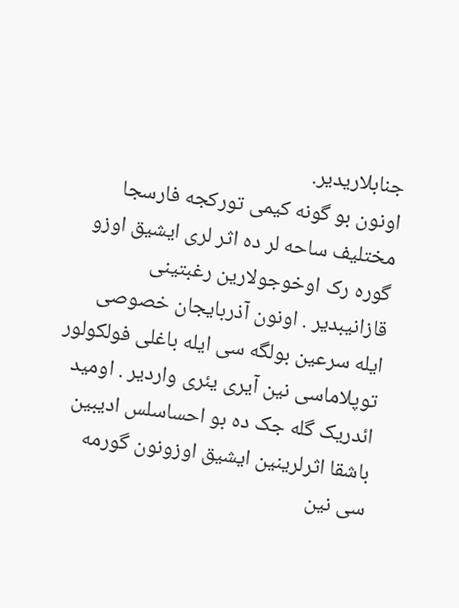جنابلاریدیر.
اونون بو گونه کیمی تورکجه فارسجا مختلیف ساحه لر ده اثر لری ایشیق اوزو گوره رک اوخوجولارین رغبتینی قازانیبدیر . اونون آذربایجان خصوصی ایله سرعین بولگه سی ایله باغلی فولکولور توپلاماسی نین آیری یئری واردیر . اومید ائدریک گله جک ده بو احساسلس ادیبین باشقا اثرلرینین ایشیق اوزونون گورمه سی نین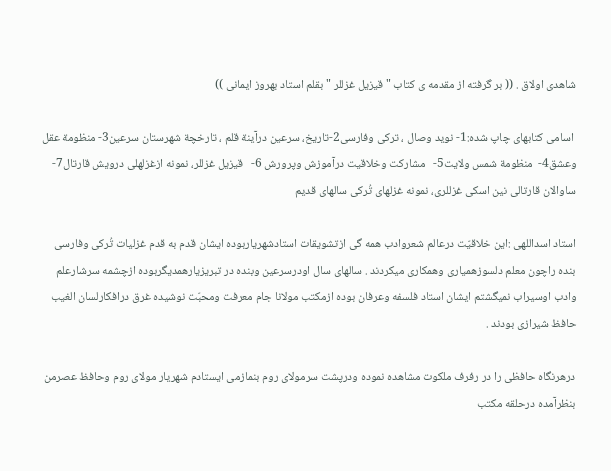شاهدی اولاق . (( بر گرفته از مقدمه ی کتاب " قیزیل غزللر " بقلم استاد بهروز ایمانی ))

 اسامی کتابهای چاپ شده:1- نوید وصال ، ترکی وفارسی2-تاریخ، سرعین درآینة قلم ، تارخچة شهرستان سرعین3- منظومة عقل وعشق4-  منظومة شمس ولایت5-   مشارکت وخلاقیت درآموزش وپرورش 6-   قیزیل غزللر، نمونه ازغزلهلی درویش قارتال7-   ساوالان قارتالی نین اسکی غزللری، نمونه غزلهای تُرکی سالهای قدیم

استاد اسداللهی :این خلاقیّت درعالم شعروادب همه گی ازتشویقات استادشهریاربوده ایشان قدم به قدم غزلیات تُرکی وفارسی بنده راچون معلم دلسوزهمیاری وهمکاری میکردند . سالهای سال اودرسرعین وبنده در تبریزیارهمدیگربوده ازچشمه سرشارعلم وادب اوسیراب نمیگشتم ایشان استاد فلسفه وعرفان بوده ازمکتب مولانا جام معرفت ومحبّت نوشیده غرق درافکارلسان الغیب حافظ شیرازی بودند .

درهرنگاه حافظی را در رفرف ملکوت مشاهده نموده ودرپشت سرمولای روم بنمازمی ایستادم شهریار مولای روم وحافظ عصرمن بنظرآمده درحلقه مکتب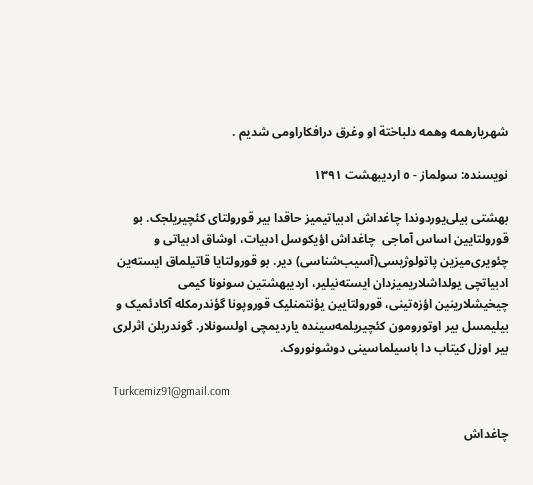شهریارهمه وهمه دلباختة او وغرق درافکاراومی شدیم .

نویسنده: سولماز - ٥ اردیبهشت ۱۳٩۱

بهشتی بیلی‌یوردوندا چاغداش ادبیاتیمیز‌ حاقدا بیر قورولتای کئچیریلجک. بو قورولتایین اساس آماجی  چاغداش اؤیکوسل ادبیات، اوشاق ادبیاتی و چئویری‌میزین پاتولوژیسی‌(آسیب‌شناسی) دیر. بو قورولتایا قاتیلماق ایسته‌ین ادبیاتچی یولداشلاریمیزدان ایسته‌نیلیر، اردیبهشتین سونونا کیمی چیخیشلارینین اؤزه‌تینی، قورولتایین یؤنتمنلیک قوروپونا گؤندرمکله آکادئمیک و بیلیمسل بیر اوتورومون کئچیریلمه‌سینده یاردیمچی اولسونلار. گوندریلن اثرلری بیر اوزل کیتاب دا باسیلماسینی دوشونوروک.

Turkcemiz91@gmail.com

چاغداش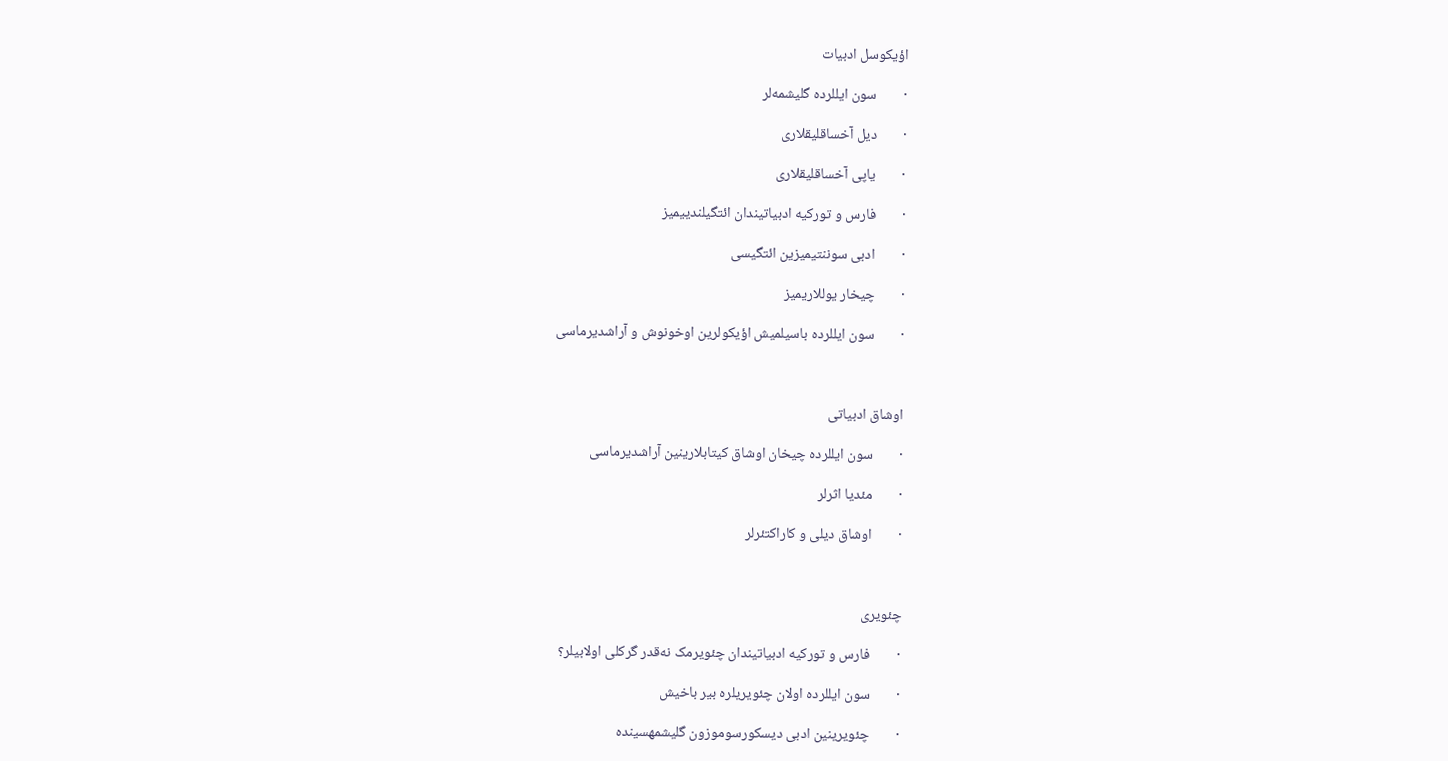اؤیکوسل ادبیات

·        سون ایللرده گلیشمه‌لر

·        دیل آخساقلیقلاری

·        یاپی آخساقلیقلاری

·        فارس و تورکیه ادبیاتیندان ائتگیلندییمیز

·        ادبی سوننتیمیزین ائتگیسی

·        چیخار یوللاریمیز

·        سون ایللرده باسیلمیش اؤیکولرین اوخونوش و آراشدیرماسی



اوشاق ادبیاتی

·        سون ایللرده چیخان اوشاق کیتابلارینین آراشدیرماسی

·        مئدیا اثرلر

·        اوشاق دیلی و کاراکتئرلر



چئویری

·        فارس و تورکیه ادبیاتیندان چئویرمک نه‌قدر گرکلی اولابیلر؟

·        سون ایللرده اولان چئویریلره بیر باخیش

·        چئویرینین ادبی دیسکورسوموزون گلیشمهسینده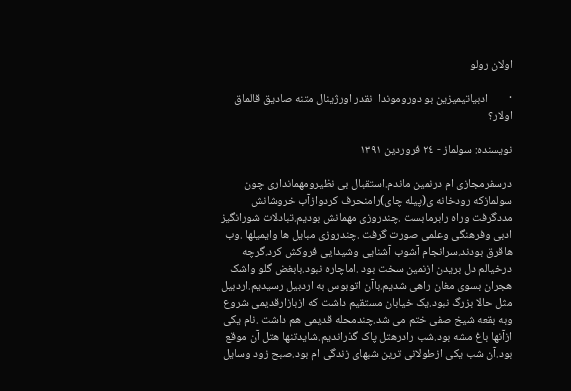اولان رولو

·        ادبیاتیمیزین بو دوروموندا  نقدر اورژینال متنه صادیق قالماق اولار؟

نویسنده: سولماز - ٢٤ فروردین ۱۳٩۱

درسفرمجازی ام درنمین ماندم.استقبال بی نظیرومهمانداری چون سولمازکه رودخانه ی(پیله چای)رامنحرف کردوازآب خروشانش مددگرفت وراه رابرمابست .چندروزی مهمانش بودیم.تبادلات شورانگیز ادبی وفرهنگی وعلمی صورت گرفت .چندروزی مبایل ها وایمیلها .وب هاقرق بودند.سرانجام آشوب آشنایی وشیدایی فروکش کرد.گرچه درخیالم دل بریدن ازنمین سخت بود .اماچاره نبود.بابغض گلو واشک هجران بسوی مغان راهی شدیم.باآن اتوبوس به اردبیل رسیدیم.اردبیل مثل حالا بزرگ نبود.یک خیابان مستقیم داشت که ازبازارقدیمی شروع وبه بقعه شیخ صفی ختم می شد.چندمحله قدیمی هم داشت .نام یکی ازآنها باغ مشه بود.شب رادرهتل پاک گذراندیم.شایدتنها هتل آن موقع بود.آن شب یکی ازطولانی ترین شبهای زندگی ام بود.صبح زود وسایل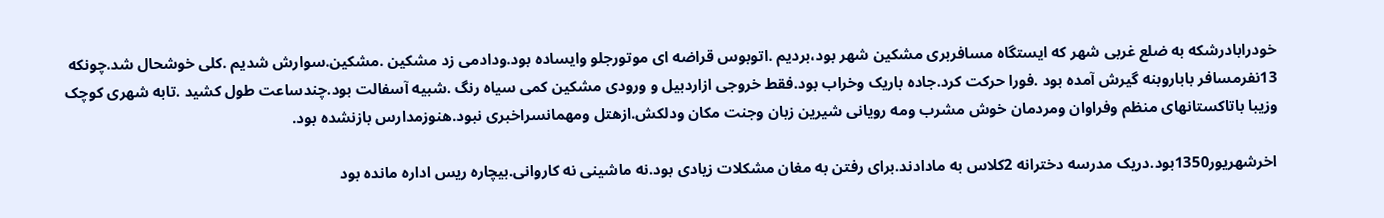خودرابادرشکه به ضلع غربی شهر که ایستگاه مسافربری مشکین شهر بود،بردیم .اتوبوس قراضه ای موتورجلو وایساده بود.ودادمی زد مشکین .مشکین.سوارش شدیم .کلی خوشحال شد.چونکه 13نفرمسافر باباروبنه گیرش آمده بود .فورا حرکت کرد.جاده باریک وخراب بود.فقط خروجی ازاردبیل و ورودی مشکین کمی سیاه رنگ .شبیه آسفالت بود.چندساعت طول کشید .تابه شهری کوچک وزیبا باتاکستانهای منظم وفراوان ومردمان خوش مشرب ومه رویانی شیرین زبان وجنت مکان ودلکش.ازهتل ومهمانسراخبری نبود.هنوزمدارس بازنشده بود.

اخرشهریور1350بود.دریک مدرسه دخترانه 2کلاس به مادادند.برای رفتن به مغان مشکلات زیادی بود.نه ماشینی نه کاروانی.بیچاره ریس اداره مانده بود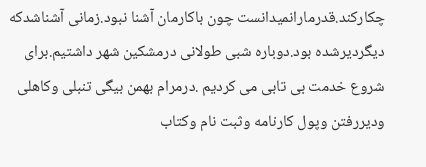چکارکند.قدرمارانمیدانست چون باکارمان آشنا نبود.زمانی آشناشدکه دیگردیرشده بود.دوباره شبی طولانی درمشکین شهر داشتیم.برای شروع خدمت بی تابی می کردیم .درمرام بهمن بیگی تنبلی وکاهلی ودیررفتن وپول کارنامه وثبت نام وکتاب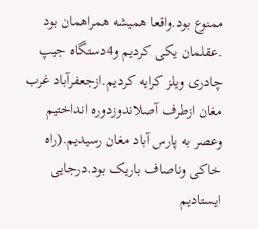ممنوع بود.واقعا همیشه همراهمان بود .عقلمان یکی کردیم و4دستگاه جیپ چادری ویلز کرایه کردیم.ازجعفرآباد غرب مغان ازطرف آصلاندوزدوره انداختیم وعصر به پارس آباد مغان رسیدیم.(راه خاکی وناصاف باریک بود.درجایی ایستادیم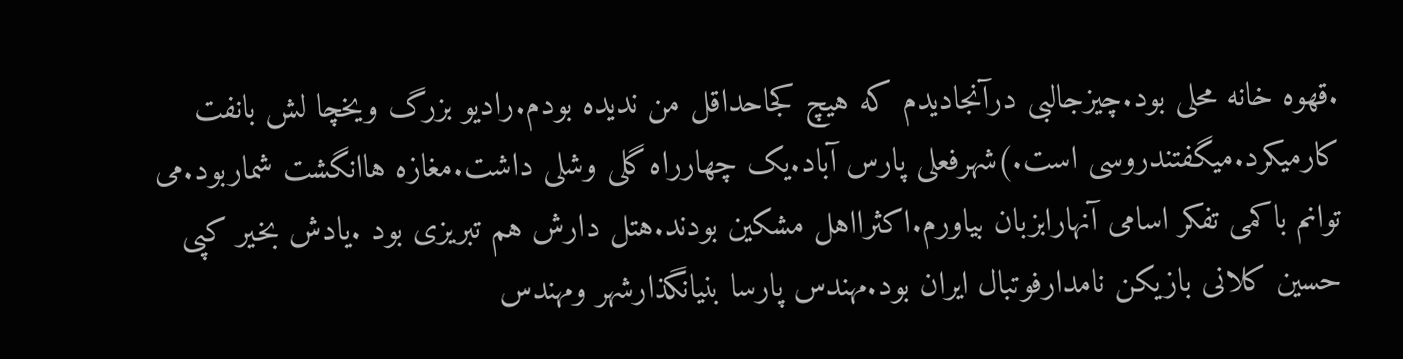.قهوه خانه محلی بود.چیزجالبی درآنجادیدم که هیچ کجاحداقل من ندیده بودم.رادیو بزرگ ویخچا لش بانفت کارمیکرد.میگفتندروسی است.)شهرفعلی پارس آباد.یک چهارراه گلی وشلی داشت.مغازه هاانگشت شماربود.می توانم باکمی تفکر اسامی آنهارابزبان بیاورم.اکثرااهل مشکین بودند.هتل دارش هم تبریزی بود .یادش بخیر کپی حسین کلانی بازیکن نامدارفوتبال ایران بود.مهندس پارسا بنیانگذارشهر ومهندس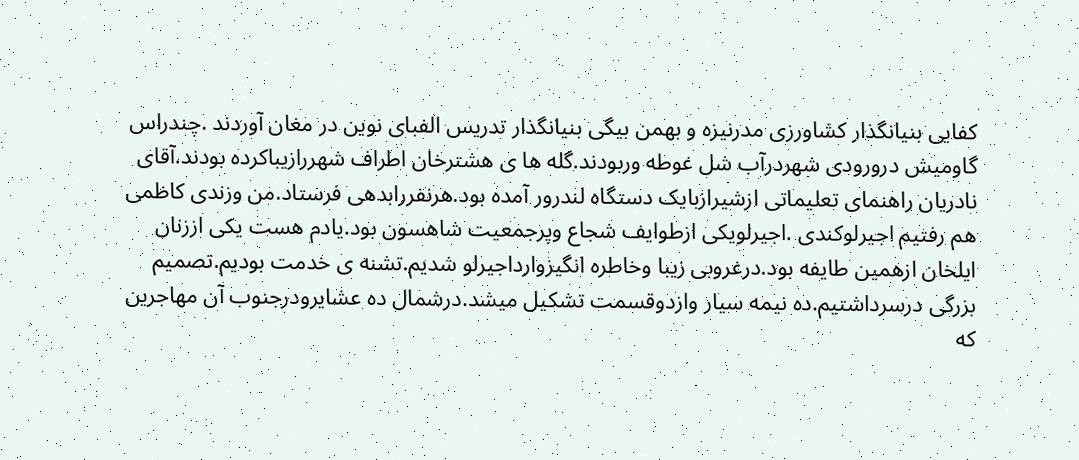کفایی بنیانگذار کشاورزی مدرنیزه و بهمن بیگی بنیانگذار تدریس الفبای نوین در مغان آوردند .چندراس گاومیش درورودی شهردرآب شل غوطه وربودند.گله ها ی هشترخان اطراف شهررازیباکرده بودند.آقای نادریان راهنمای تعلیماتی ازشیرازبایک دستگاه لندرور آمده بود.هرنفررابدهی فرستاد.من وزندی کاظمی هم رفتیم اجیرلوکندی .اجیرلویکی ازطوایف شجاع وپرجمعیت شاهسون بود.یادم هست یکی اززنان ایلخان ازهمین طایفه بود.درغروبی زیبا وخاطره انگیزوارداجیرلو شدیم.تشنه ی خدمت بودیم.تصمیم بزرگی درسرداشتیم.ده نیمه سیار وازدوقسمت تشکیل میشد.درشمال ده عشایرودرجنوب آن مهاجرین که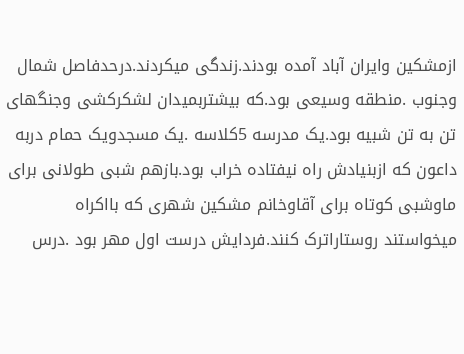ازمشکین وایران آباد آمده بودند.زندگی میکردند.درحدفاصل شمال وجنوب .منطقه وسیعی بود.که بیشتربمیدان لشکرکشی وجنگهای تن به تن شبیه بود.یک مدرسه 5کلاسه .یک مسجدویک حمام دربه داعون که ازبنیادش راه نیفتاده خراب بود.بازهم شبی طولانی برای ماوشبی کوتاه برای آقاوخانم مشکین شهری که بااکراه میخواستند روستاراترک کنند.فردایش درست اول مهر بود .درس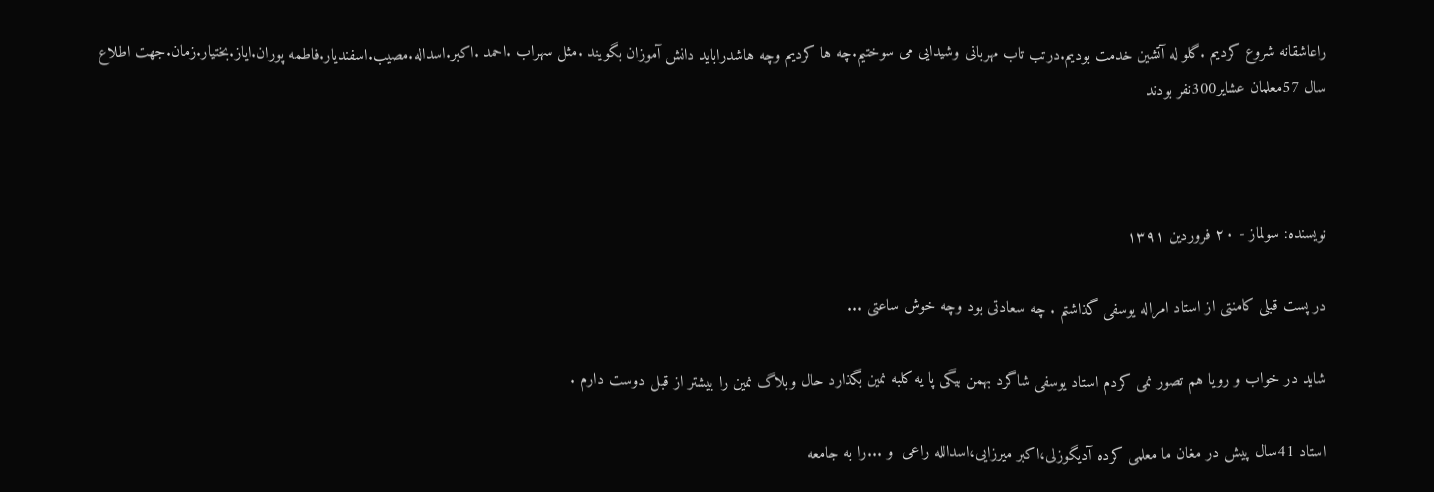راعاشقانه شروع کردیم .گلو له آتشین خدمت بودیم.درتب تاب مهربانی وشیدایی می سوختیم.چه ها کردیم وچه هاشدراباید دانش آموزان بگویند .مثل سهراب .احمد .اکبر.اسداله.مصیب.اسفندیار.فاطمه پوران.ایاز.بختیار.زمان.جهت اطلاع سال 57معلمان عشایر300نفر بودند



نویسنده: سولماز - ٢٠ فروردین ۱۳٩۱

در پست قبلی کامنتی از استاد امراله یوسفی گذاشتم . چه سعادتی بود وچه خوش ساعتی ...

شاید در خواب و رویا هم تصور نمی کردم استاد یوسفی شاگرد بهمن بیگی پا یه کلبه نمین بگذارد حال وبلاگ نمین را بیشتر از قبل دوست دارم .

استاد 41سال پیش در مغان ما معلمی کرده آدیگوزلی،اکبر میرزایی،اسدالله راعی  و ...را به جامعه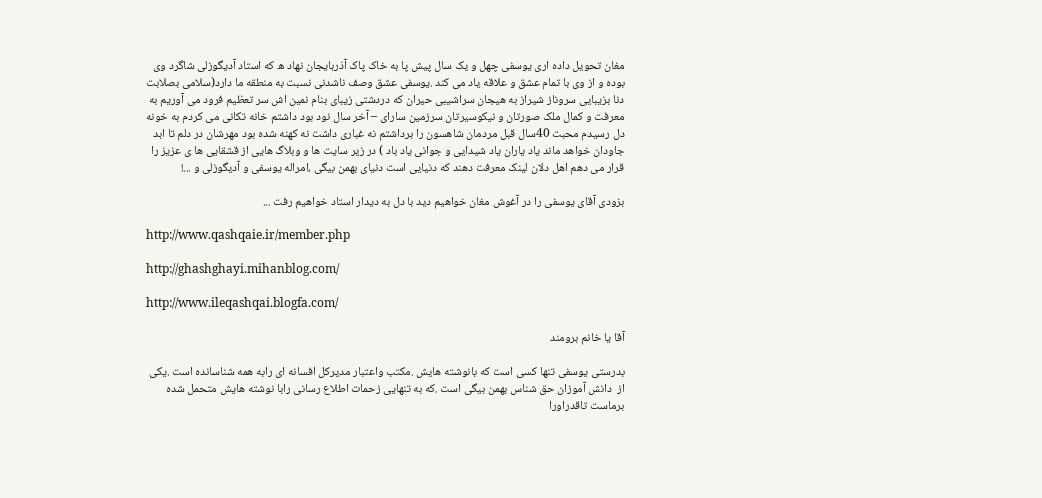مغان تحویل داده اری یوسفی چهل و یک سال پیش پا به خاک پاک آذربایجان نهاد ه که استاد آدیگوزلی شاگرد وی بوده و از وی با تمام عشق و علاقه یاد می کند .یوسفی عشق وصف ناشدنی نسبت به منطقه ما دارد(سلامی بصلابت دنا بزیبایی سروناز شیراز به هیجان سراشیبی حیران که دردشتی زیبای بنام نمین اش سر تعظیم فرود می آوریم به معرفت و کمال ملک صورتان و نیکوسیرتان سرزمین سارای – آخر سال نود بود داشتم خانه تکانی می کردم به خونه دل رسیدم محبت 40سال قبل مردمان شاهسون را برداشتم نه غباری داشت نه کهنه شده بود مهرشان در دلم تا ابد جاودان خواهد ماند یاد یاران یاد شیدایی و جوانی یاد باد ) در زیر سایت ها و وبلاگ هایی از قشقایی ها ی عزیز را قرار می دهم اهل دلان لینک معرفت دهند که دنیایی است دنیای بهمن بیگی ،امراله یوسفی و آدیگوزلی و ...!

بزودی آقای یوسفی را در آغوش مغان خواهیم دید با دل به دیدار استاد خواهیم رفت ...

http://www.qashqaie.ir/member.php

http://ghashghayi.mihanblog.com/

http://www.ileqashqai.blogfa.com/

آقا یا خانم برومند

بدرستی یوسفی تنها کسی است که بانوشته هایش .مکتب واعتبار مدیرکل افسانه ای رابه همه شناسانده است .یکی از  دانش آموزان حق شناس بهمن بیگی است .که به تنهایی زحمات اطلاع رسانی رابا نوشته هایش متحمل شده برماست تاقدراورا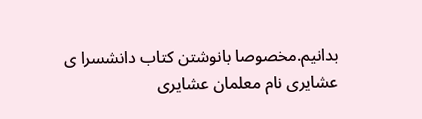بدانیم.مخصوصا بانوشتن کتاب دانشسرا ی عشایری نام معلمان عشایری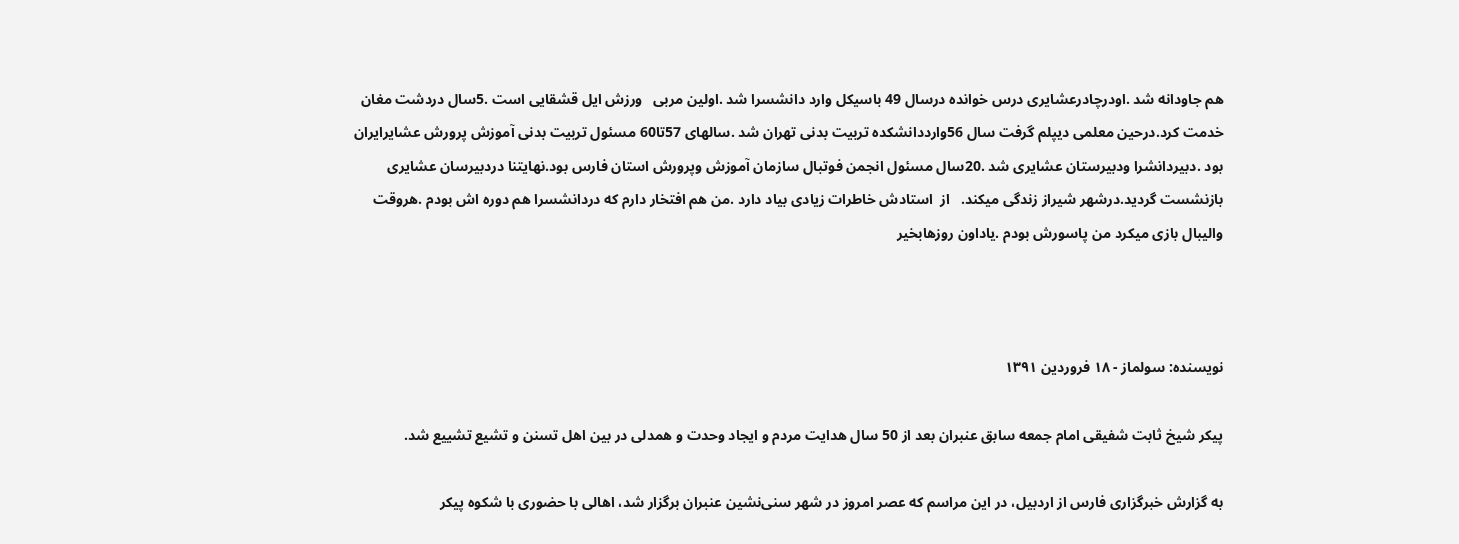هم جاودانه شد .اودرچادرعشایری درس خوانده درسال 49 باسیکل وارد دانشسرا شد .اولین مربی   ورزش ایل قشقایی است .5سال دردشت مغان خدمت کرد.درحین معلمی دیپلم گرفت سال 56وارددانشکده تربیت بدنی تهران شد .سالهای 57تا60 مسئول تربیت بدنی آموزش پرورش عشایرایران بود .دبیردانشرا ودبیرستان عشایری شد .20سال مسئول انجمن فوتبال سازمان آموزش وپرورش استان فارس بود.نهایتنا دردبیرسان عشایری بازنشست گردید.درشهر شیراز زندگی میکند.   از  استادش خاطرات زیادی بیاد دارد .من هم افتخار دارم که دردانشسرا هم دوره اش بودم .هروقت والیبال بازی میکرد من پاسورش بودم .یاداون روزهابخیر



نویسنده: سولماز - ۱۸ فروردین ۱۳٩۱

پیکر شیخ ثابت شفیقی امام جمعه سابق عنبران بعد از 50 سال هدایت مردم و ایجاد وحدت و همدلی در بین اهل تسنن و تشیع تشییع شد.

به گزارش خبرگزاری فارس از اردبیل، در این مراسم که عصر امروز در شهر سنی‌نشین عنبران برگزار شد، اهالی با حضوری با شکوه پیکر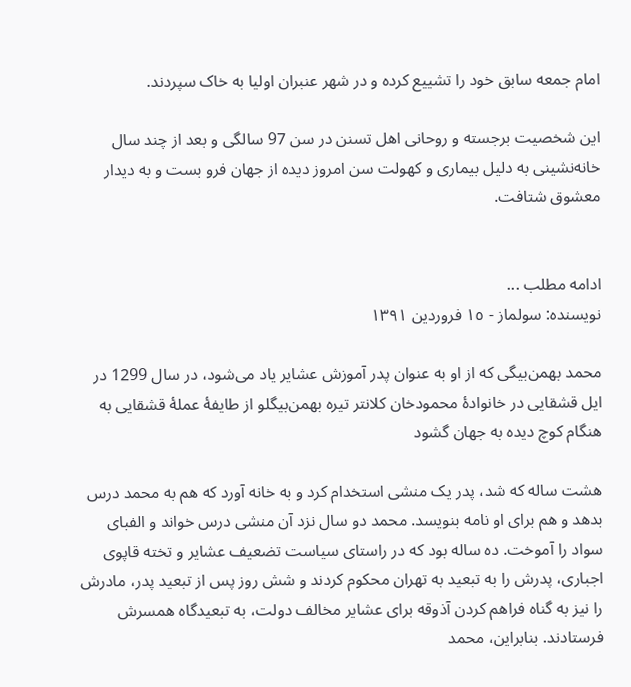امام جمعه سابق خود را تشییع کرده و در شهر عنبران اولیا به خاک سپردند.

این شخصیت برجسته و روحانی اهل تسنن در سن 97 سالگی و بعد از چند سال خانه‌نشینی به دلیل بیماری و کهولت سن امروز دیده از جهان فرو بست و به دیدار معشوق شتافت.


ادامه مطلب ...
نویسنده: سولماز - ۱٥ فروردین ۱۳٩۱

محمد بهمن‌بیگی که از او به عنوان پدر آموزش عشایر یاد می‌شود، در سال 1299 در ایل قشقایی در خانوادهٔ محمودخان کلانتر تیره بهمن‌بیگلو از طایفهٔ عملهٔ قشقایی به هنگام کوچ دیده به جهان گشود

هشت ساله که شد، پدر یک منشی استخدام کرد و به خانه آورد که هم به محمد درس بدهد و هم برای او نامه بنویسد. محمد دو سال نزد آن منشی درس خواند و الفبای سواد را آموخت. ده ساله بود که در راستای سیاست تضعیف عشایر و تخته قاپوی اجباری، پدرش را به تبعید به تهران محکوم کردند و شش روز پس از تبعید پدر، مادرش را نیز به گناه فراهم کردن آذوقه برای عشایر مخالف دولت، به تبعیدگاه همسرش فرستادند. بنابراین، محمد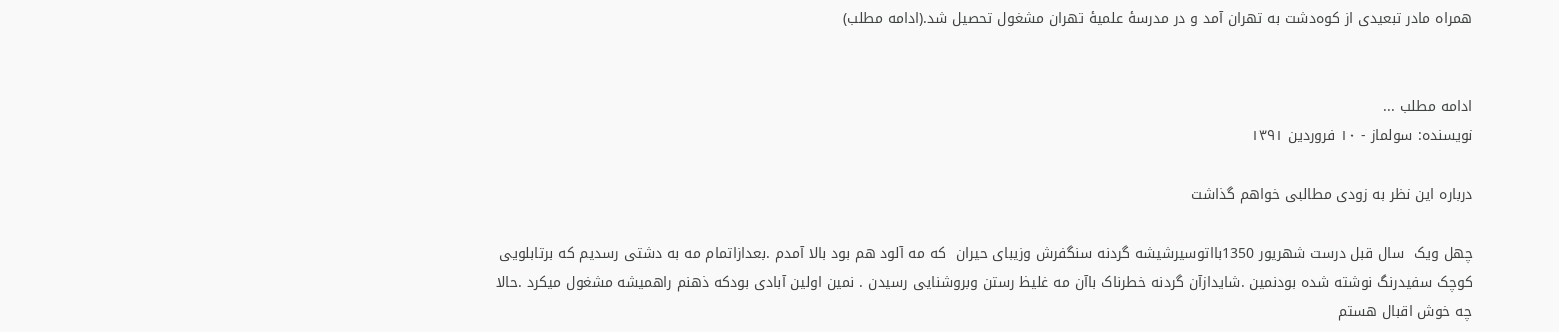همراه مادر تبعیدی از کوه‌دشت به تهران آمد و در مدرسهٔ علمیهٔ تهران مشغول تحصیل شد.(ادامه مطلب)


ادامه مطلب ...
نویسنده: سولماز - ۱٠ فروردین ۱۳٩۱

درباره این نظر به زودی مطالبی خواهم گذاشت

چهل ویک  سال قبل درست شهریور 1350بااتوسیرشیشه گردنه سنگفرش وزیبای حیران  که مه آلود هم بود بالا آمدم .بعدازاتمام مه به دشتی رسدیم که برتابلویی کوچک سفیدرنگ نوشته شده بودنمین .شایدازآن گردنه خطرناک باآن مه غلیظ رستن وبروشنایی رسیدن . نمین اولین آبادی بودکه ذهنم راهمیشه مشغول میکرد .حالا چه خوش اقبال هستم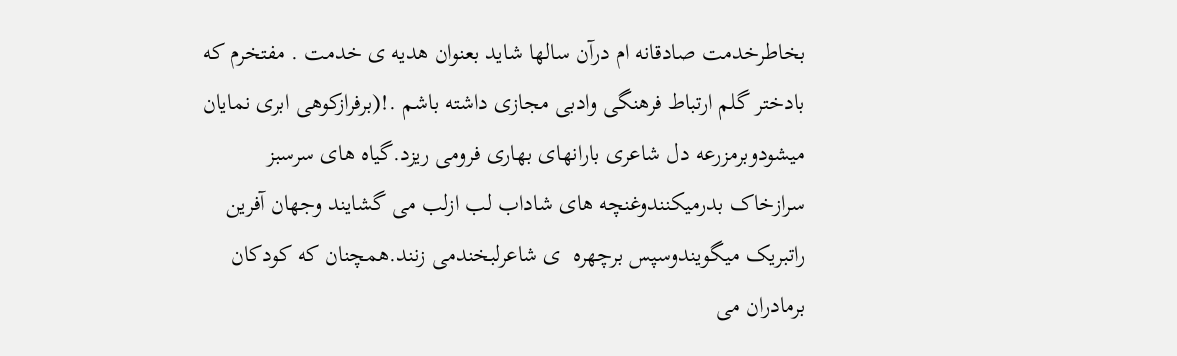بخاطرخدمت صادقانه ام درآن سالها شاید بعنوان هدیه ی خدمت . مفتخرم که بادختر گلم ارتباط فرهنگی وادبی مجازی داشته باشم .!(برفرازکوهی ابری نمایان میشودوبرمزرعه دل شاعری بارانهای بهاری فرومی ریزد.گیاه های سرسبز سرازخاک بدرمیکنندوغنچه های شاداب لب ازلب می گشایند وجهان آفرین راتبریک میگویندوسپس برچهره  ی شاعرلبخندمی زنند.همچنان که کودکان برمادران می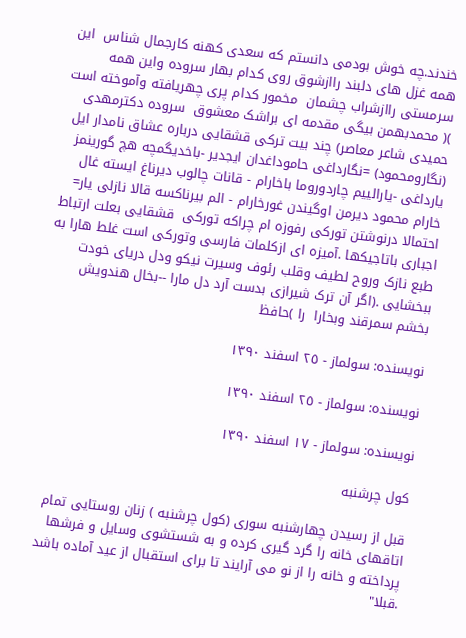خندند.چه خوش بودمی دانستم که سعدی کهنه کارجمال شناس  این همه غزل های دلبند راازشوق روی کدام بهار سروده واین همه سرمستی راازشراب چشمان  مخمور کدام پری چهریافته وآموخته است )( محمدبهمن بیگی مقدمه ای براشک معشوق  سروده دکترمهدی حمیدی شاعر معاصر) چند بیت ترکی قشقایی درباره عشاق نامدار ایل (نگارومحمود) =نگارداغی حاموداغدان ایجدیر -باخدیگمچه هچ گورینمز یارداغی -یارالییم چاردوروما باخارام - قانات چالوب دیرناغ ایسته غال خارام محمود دیرمن اوگیندن غورخارام - الم بیرناکسه قالا نازلی یار= احتمالا درنوشتن تورکی رفوزه ام چراکه تورکی  قشقایی بعلت ارتباط اجباری باتاجیکها .آمیزه ای ازکلمات فارسی وتورکی است غلط هارا به طبع نازک وروح لطیف وقلب رئوف وسیرت نیکو ودل دریای خودت ببخشایی .(اگر آن ترک شیرازی بدست آرد دل مارا --بخال هندویش بخشم سمرقند وبخارا  را )حافظ

نویسنده: سولماز - ٢٥ اسفند ۱۳٩٠

نویسنده: سولماز - ٢٥ اسفند ۱۳٩٠

نویسنده: سولماز - ۱٧ اسفند ۱۳٩٠

کول چرشنبه

قبل از رسیدن چهارشنبه سوری (کول چرشنبه ) زنان روستایی تمام اتاقهای خانه را گرد گیری کرده و به شستشوی وسایل و فرشها پرداخته و خانه را از نو می آرایند تا برای استقبال از عید آماده باشد .قبلا"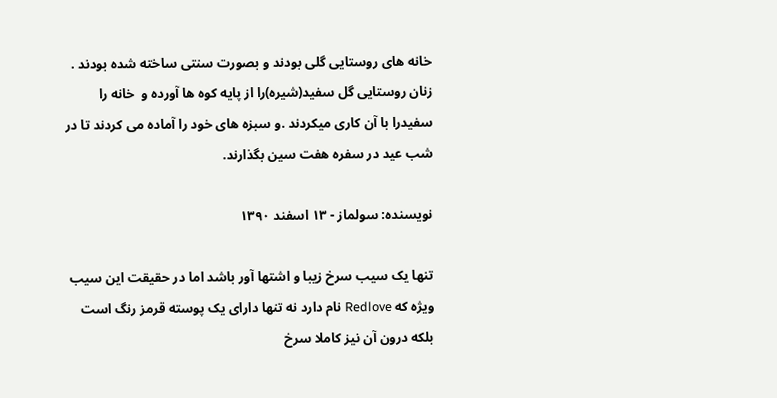خانه های روستایی گلی بودند و بصورت سنتی ساخته شده بودند . زنان روستایی گل سفید(شیره)را از پایه کوه ها آورده و  خانه را سفیدرا با آن کاری میکردند .و سبزه های خود را آماده می کردند تا در شب عید در سفره هفت سین بگذارند.

نویسنده: سولماز - ۱۳ اسفند ۱۳٩٠

تنها یک سیب سرخ زیبا و اشتها آور باشد اما در حقیقت این سیب ویژه که Redlove نام دارد نه تنها دارای یک پوسته قرمز رنگ است بلکه درون آن نیز کاملا سرخ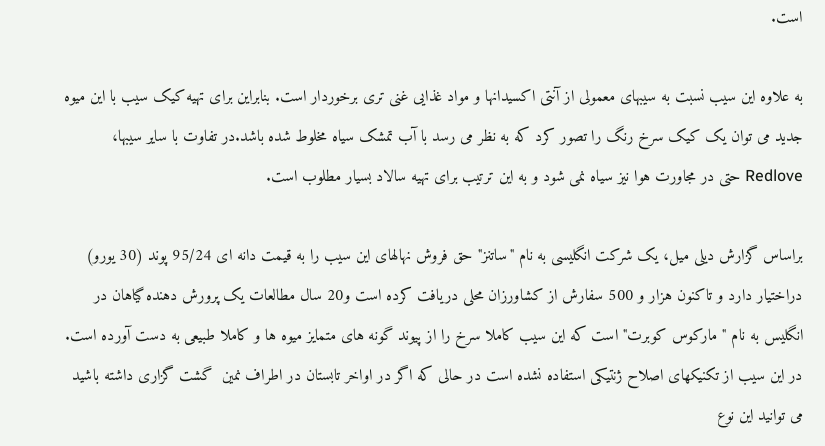است.

به علاوه این سیب نسبت به سیبهای معمولی از آنتی اکسیدانها و مواد غذایی غنی تری برخوردار است. بنابراین برای تهیه کیک سیب با این میوه جدید می توان یک کیک سرخ رنگ را تصور کرد که به نظر می رسد با آب تمشک سیاه مخلوط شده باشد.در تفاوت با سایر سیبها، Redlove حتی در مجاورت هوا نیز سیاه نمی شود و به این ترتیب برای تهیه سالاد بسیار مطلوب است.

براساس گزارش دیلی میل، یک شرکت انگلیسی به نام "ساتنز" حق فروش نهالهای این سیب را به قیمت دانه ای 95/24 پوند (30 یورو) دراختیار دارد و تاکنون هزار و 500 سفارش از کشاورزان محلی دریافت کرده است و20 سال مطالعات یک پرورش دهنده گیاهان در انگلیس به نام "مارکوس کوبرت" است که این سیب کاملا سرخ را از پیوند گونه های متمایز میوه ها و کاملا طبیعی به دست آورده است. در این سیب از تکنیکهای اصلاح ژنتیکی استفاده نشده است در حالی که اگر در اواخر تابستان در اطراف نمین  گشت گزاری داشته باشید می توانید این نوع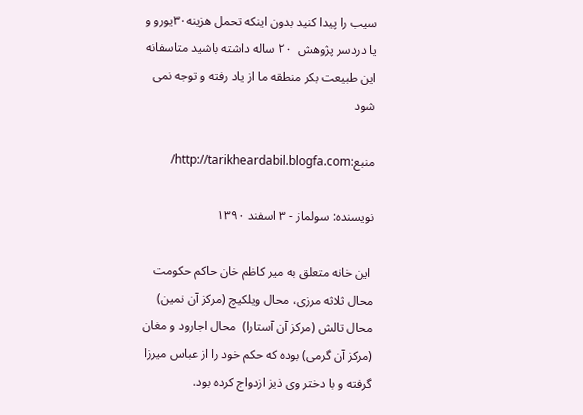سیب را پیدا کنید بدون اینکه تحمل هزینه۳۰یورو و یا دردسر پژوهش  ۲۰ ساله داشته باشید متاسفانه این طبیعت بکر منطقه ما از یاد رفته و توجه نمی شود

منبع:http://tarikheardabil.blogfa.com/

نویسنده: سولماز - ۳ اسفند ۱۳٩٠

 این خانه متعلق به میر کاظم خان حاکم حکومت محال ثلاثه مرزی، محال ویلکیچ (مرکز آن نمین) محال تالش (مرکز آن آستارا)  محال اجارود و مغان (مرکز آن گرمی) بوده که حکم خود را از عباس میرزا گرفته و با دختر وی ذیز ازدواج کرده بود.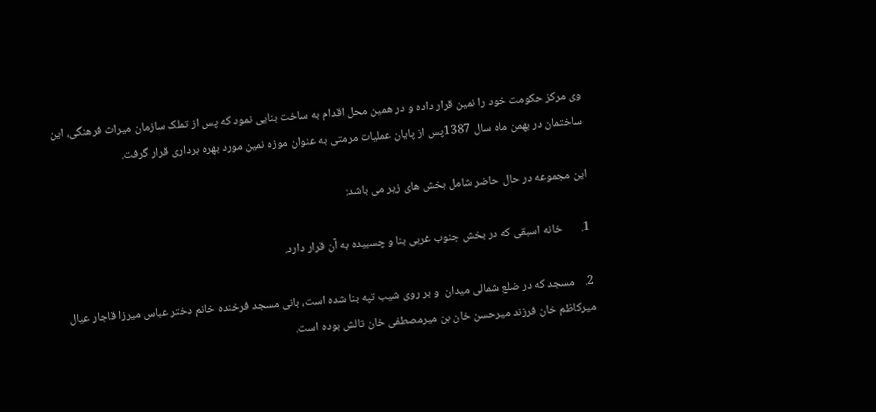وی مرکز حکومت خود را نمین قرار داده و در همین محل اقدام به ساخت بنایی نمود که پس از تملک سازمان میراث فرهنگی، این ساختمان در بهمن ماه سال 1387پس از پایان عملیات مرمتی به عنوان موزه نمین مورد بهره برداری قرار گرفت.

این مجموعه در حال حاضر شامل بخش های زیر می باشد:

1.       خانه اسبقی که در بخش جنوب غربی بنا و چسبیده به آن قرار دارد.

2.    مسجد که در ضلع شمالی میدان  و بر روی شیب تپه بنا شده است، بانی مسجد فرخنده خانم دختر عباس میرزا قاجار عیال میرکاظم خان فرزند میرحسن خان بن میرمصطفی خان تالش بوده است.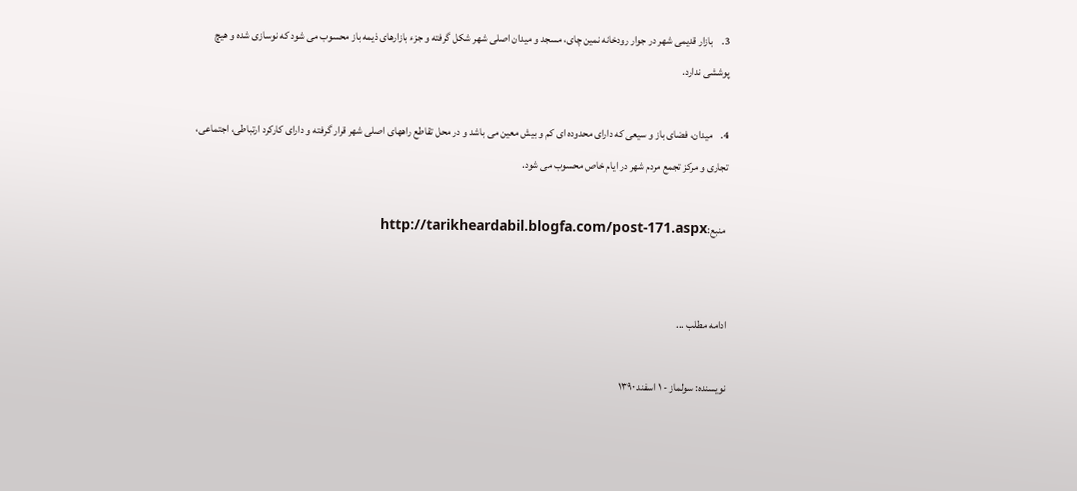3.    بازار قدیمی شهر در جوار رودخانه نمین چای، مسجد و میدان اصلی شهر شکل گرفته و جزء بازارهای ذیمه باز محسوب می شود که نوسازی شده و هیچ پوششی ندارد.

4.    میدان، فضای باز و سیعی که دارای محدوده ای کم و بیش معین می باشد و در محل تقاطع راههای اصلی شهر قرار گرفته و دارای کارکرد ارتباطی، اجتماعی، تجاری و مرکز تجمع مردم شهر در ایام خاص محسوب می شود.

 منبع:http://tarikheardabil.blogfa.com/post-171.aspx


ادامه مطلب ...

نویسنده: سولماز - ۱ اسفند ۱۳٩٠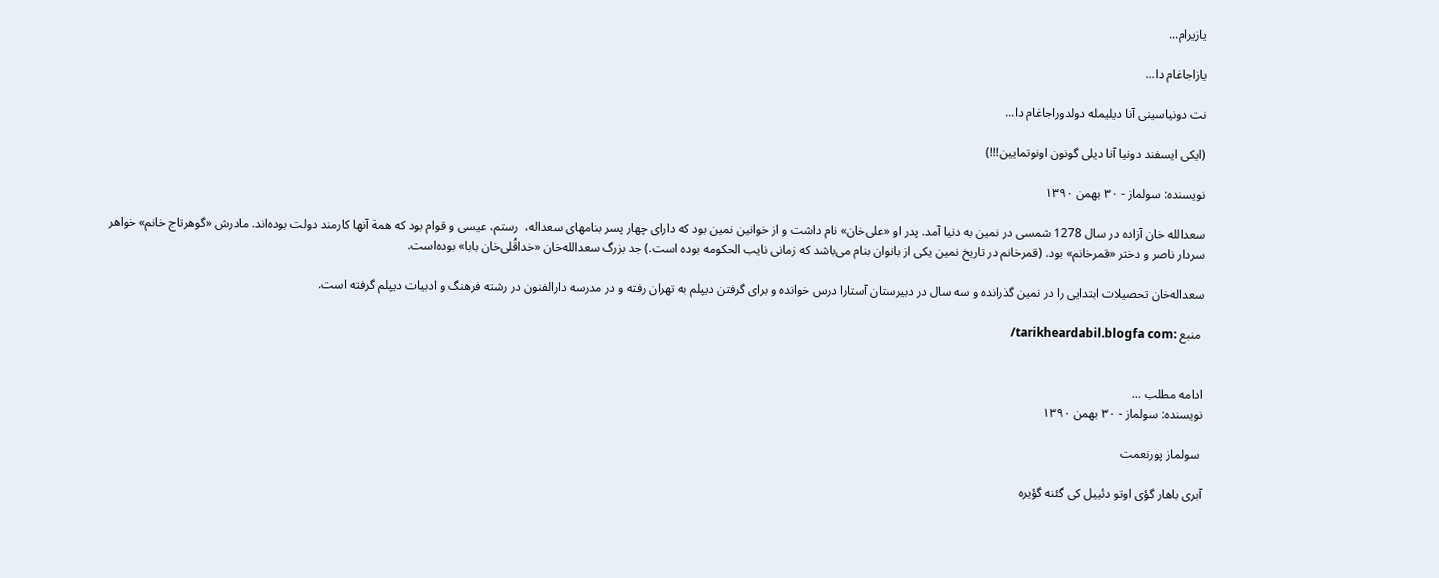یازیرام...

یازاجاغام دا...

نت دونیاسینی آنا دیلیمله دولدوراجاغام دا...

(ایکی ایسفند دونیا آنا دیلی گونون اونوتمایین!!!)

نویسنده: سولماز - ۳٠ بهمن ۱۳٩٠

سعدالله خان آزاده در سال 1278 شمسی در نمین به دنیا آمد. پدر او «علی‌خان» نام داشت و از خوانین نمین بود که دارای چهار پسر بنامهای سعداله،  رستم، عیسی و قوام بود که همة آنها کارمند دولت بوده‌اند. مادرش «گوهرتاج خانم» خواهر سردار ناصر و دختر «قمرخانم» بود. (قمرخانم در تاریخ نمین یکی از بانوان بنام می‌باشد که زمانی نایب الحکومه بوده است.) جد بزرگ سعدالله‌خان «خداقُلی‌خان بابا» بوده‌است.

سعداله‌خان تحصیلات ابتدایی را در نمین گذرانده و سه سال در دبیرستان آستارا درس خوانده و برای گرفتن دیپلم به تهران رفته و در مدرسه دارالفنون در رشته فرهنگ و ادبیات دیپلم گرفته است.

 منبع :tarikheardabil.blogfa com/


ادامه مطلب ...
نویسنده: سولماز - ۳٠ بهمن ۱۳٩٠

 سولماز پورنعمت

آبرى باهار گؤى اوتو دئییل کى گئنه گؤیره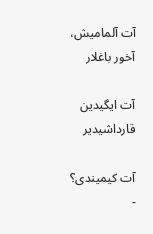آت آلما‌میش، آخور باغلار

آت ایگیدین قارداشیدیر

آت کیمیندی؟ -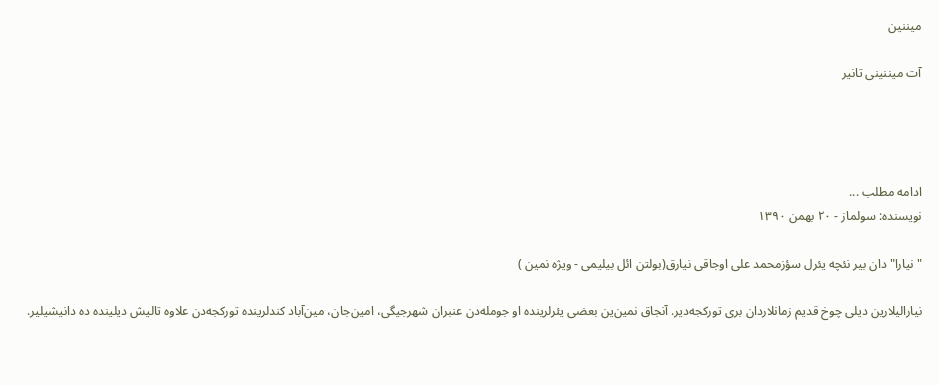میننین

آت میننینی تانیر




ادامه مطلب ...
نویسنده: سولماز - ٢٠ بهمن ۱۳٩٠

"نیارا" دان بیر نئچه یئرل سؤزمحمد علی اوجاقی نیارق(بولتن ائل بیلیمی - ویژه نمین )

نیارالیلارین دیلی چوخ قدیم زمانلاردان بری تورکجه‌دیر. آنجاق نمین‌ین بعضی یئرلرینده او جومله‌دن عنبران شهرجیگی، امین‌جان، مین‌آباد کندلرینده تورکجه‌دن علاوه تالیش دیلینده ده دانیشیلیر.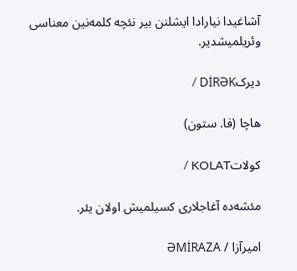آشاغیدا نیارادا ایشلنن بیر نئچه کلمه‌نین معناسی وئریلمیشدیر.

دیرکDİRƏK /

هاچا (فا. ستون)

کولاتKOLAT /

مئشه‌ده آغاجلاری کسیلمیش اولان یئر.

امیرآزا / ƏMİRAZA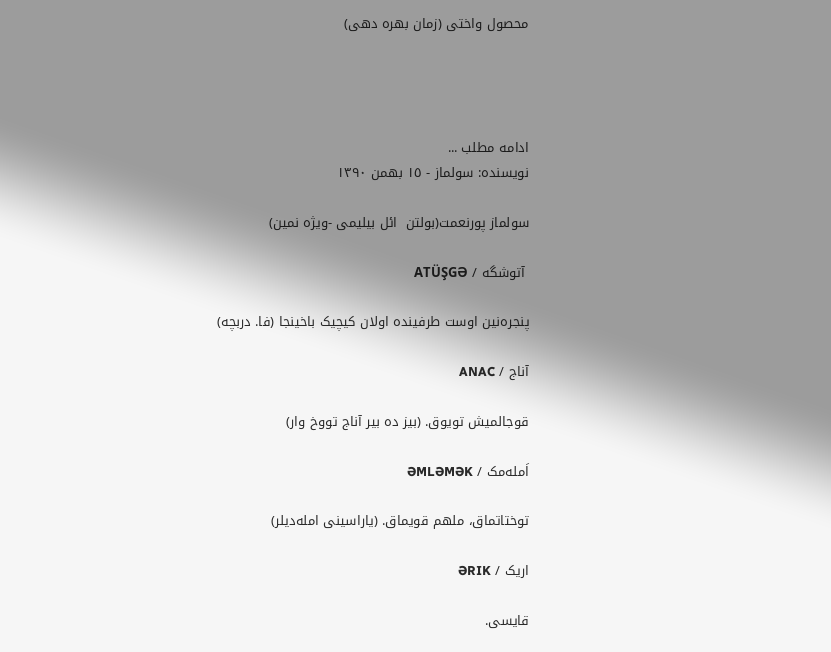محصول واختی (زمان بهره دهی)




ادامه مطلب ...
نویسنده: سولماز - ۱٥ بهمن ۱۳٩٠

سولماز پورنعمت(بولتن  ائل بیلیمی -ویژه نمین)

 آتوشگه / ATÜŞGƏ

پنجره‌نین اوست طرفینده اولان کیچیک باخینجا (فا. دربچه)

آناج / ANAC

قوجالمیش تویوق. (بیز ده بیر آناج تووخ وار)

اَمله‌مک / ƏMLƏMƏK

توختاتماق، ملهم قویماق. (یاراسینی امله‌دیلر)

اریک / ƏRIK

قایسی.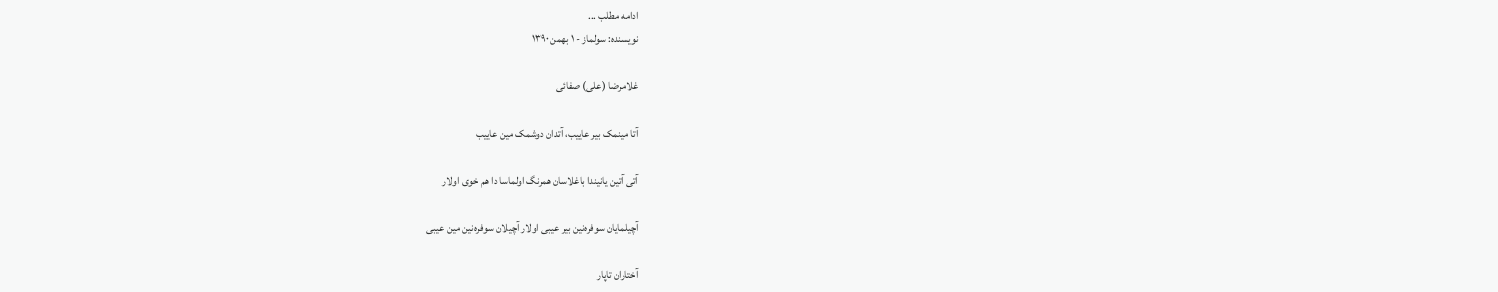ادامه مطلب ...
نویسنده: سولماز - ۱ بهمن ۱۳٩٠

غلامرضا (علی) صفائی

آتا مینمک بیر عاییب، آتدان دوشمک مین عاییب

آتی آتین یانیندا باغلاسان همرنگ اولماسا دا هم خوی اولار

آچیلمایان سوفره‌نین بیر عیبی اولار آچیلان سوفره‌نین مین عیبی

آختاران تاپار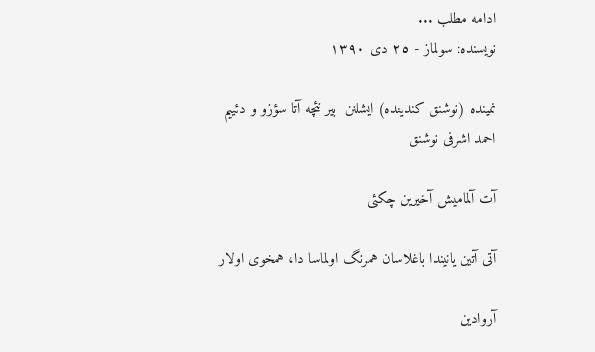ادامه مطلب ...
نویسنده: سولماز - ٢٥ دی ۱۳٩٠

نمینده (نوشنق کندینده) ایشلنن  بیر نئچه آتا سؤزو و دئییم
احمد اشرفی نوشنق

آت آلمامیش آخیرین چکئی

آتی آتین یانیندا باغلاسان همرنگ اولماسا دا، همخوی اولار

آروادین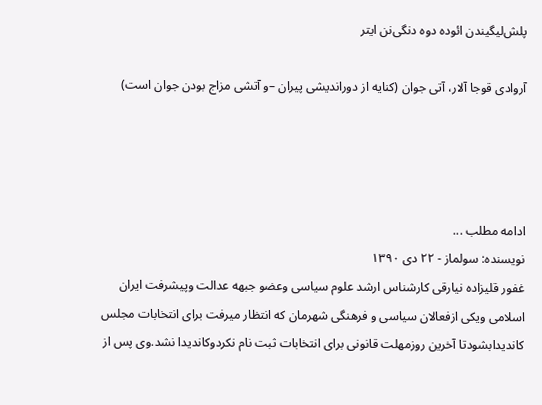پلش‌لیگیندن ائوده دوه دنگی‌نن ایتر

آروادی قوجا آلار، آتی جوان (کنایه از دوراندیشی پیران –و آتشی مزاج بودن جوان است)




ادامه مطلب ...
نویسنده: سولماز - ٢٢ دی ۱۳٩٠
غفور قلیزاده نیارقی کارشناس ارشد علوم سیاسی وعضو جبهه عدالت وپیشرفت ایران اسلامی ویکی ازفعالان سیاسی و فرهنگی شهرمان که انتظار میرفت برای انتخابات مجلس کاندیدابشودتا آخرین روزمهلت قانونی برای انتخابات ثبت نام نکردوکاندیدا نشد.وی پس از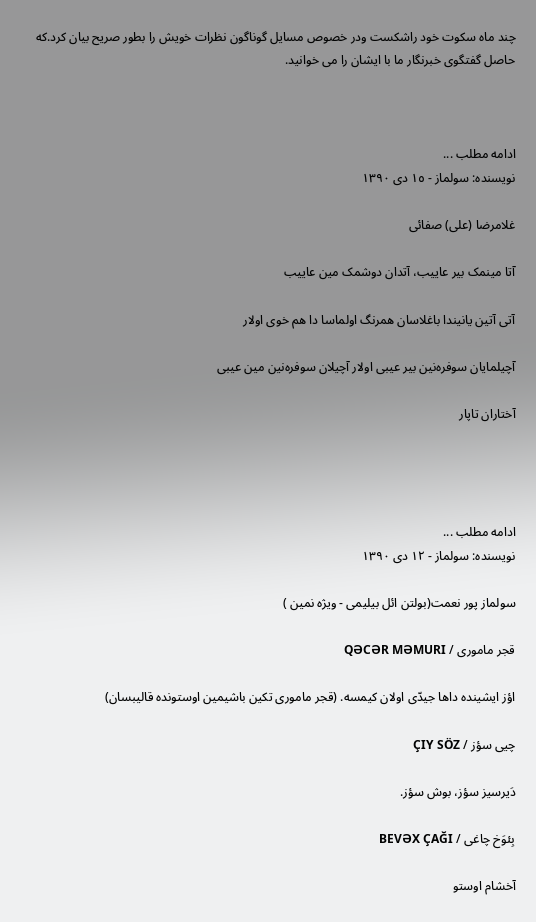چند ماه سکوت خود راشکست ودر خصوص مسایل گوناگون نظرات خویش را بطور صریح بیان کرد.که حاصل گفتگوی خبرنگار ما با ایشان را می خوانید.



ادامه مطلب ...
نویسنده: سولماز - ۱٥ دی ۱۳٩٠

غلامرضا (علی) صفائی

آتا مینمک بیر عاییب، آتدان دوشمک مین عاییب

آتی آتین یانیندا باغلاسان همرنگ اولماسا دا هم خوی اولار

آچیلمایان سوفره‌نین بیر عیبی اولار آچیلان سوفره‌نین مین عیبی

آختاران تاپار




ادامه مطلب ...
نویسنده: سولماز - ۱٢ دی ۱۳٩٠

سولماز پور نعمت(بولتن ائل بیلیمی - ویژه نمین )

قجر ماموری / QƏCƏR MƏMURI

اؤز ایشینده داها جیدّی اولان کیمسه. (قجر ماموری تکین باشیمین اوستونده قالیبسان)

چیی سؤز / ÇIY SÖZ

دَیرسیز سؤز، بوش سؤز.

بِئوَخ چاغی / BEVƏX ÇAĞI

آخشام اوستو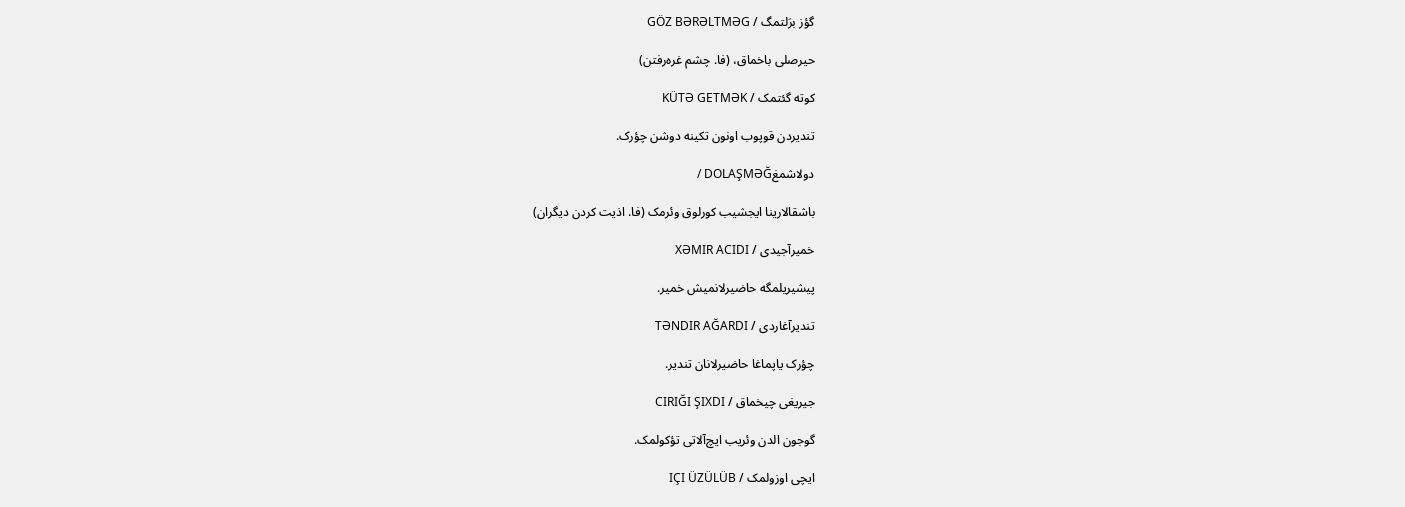گؤز برَلتمگ / GÖZ BƏRƏLTMƏG

حیرصلی باخماق، (فا. چشم غره‌رفتن)

کوته گئتمک / KÜTƏ GETMƏK

تندیردن قوپوب اونون تکینه دوشن چؤرک.

دولاشمغDOLAŞMƏĞ /

باشقالارینا ایجشیب کورلوق وئرمک (فا. اذیت کردن دیگران)

خمیرآجیدی / XƏMIR ACIDI

پیشیریلمگه حاضیرلانمیش خمیر.

تندیرآغاردی / TƏNDIR AĞARDI

چؤر‌ک یاپماغا حاضیرلانان تندیر.

جیریغی چیخماق / CIRIĞI ŞIXDI

گوجون الدن وئریب ایچ‌آلاتی تؤکولمک.

ایچی اوزولمک / IÇI ÜZÜLÜB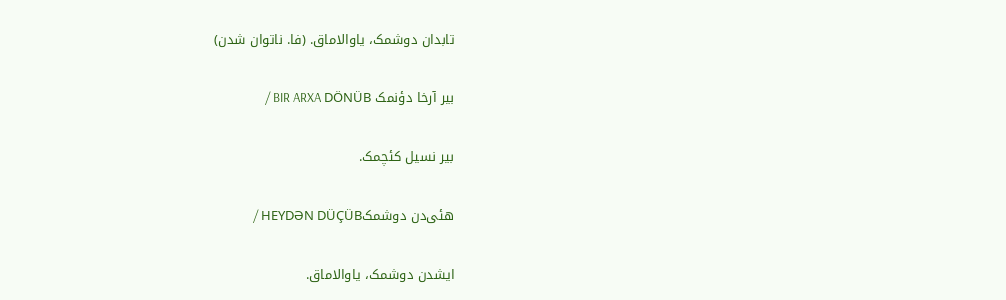تابدان دوشمک، یاوالاماق. (فا. ناتوان شدن)

بیر آرخا دؤنمک BIR ARXA DÖNÜB /

بیر نسیل کئچمک.

هئی‌دن دوشمکHEYDƏN DÜÇÜB /

ایشدن دوشمک، یاوالاماق.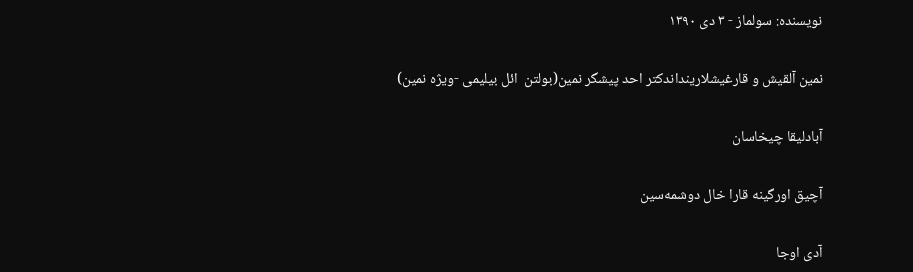نویسنده: سولماز - ۳ دی ۱۳٩٠

نمین آلقیش و قارغیشلارینداندکتر احد پیشگر نمین(بولتن  ائل بیلیمی -ویژه نمین)

آبادلیقا چیخاسان

آچیق اورگینه قارا خال دوشمه‌سین

آدی اوجا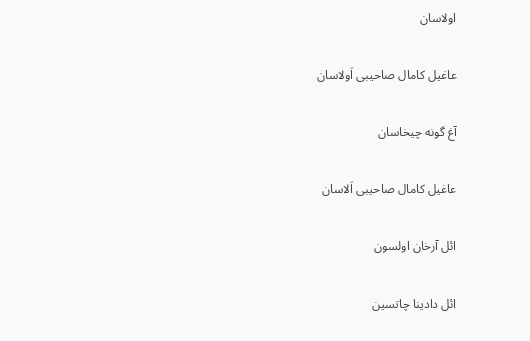اولاسان

عاغیل کامال صاحیبی اَولاسان

آغ گونه چیخاسان

عاغیل کامال صاحیبی اَلاسان

ائل آرخان اولسون

ائل دادینا چاتسین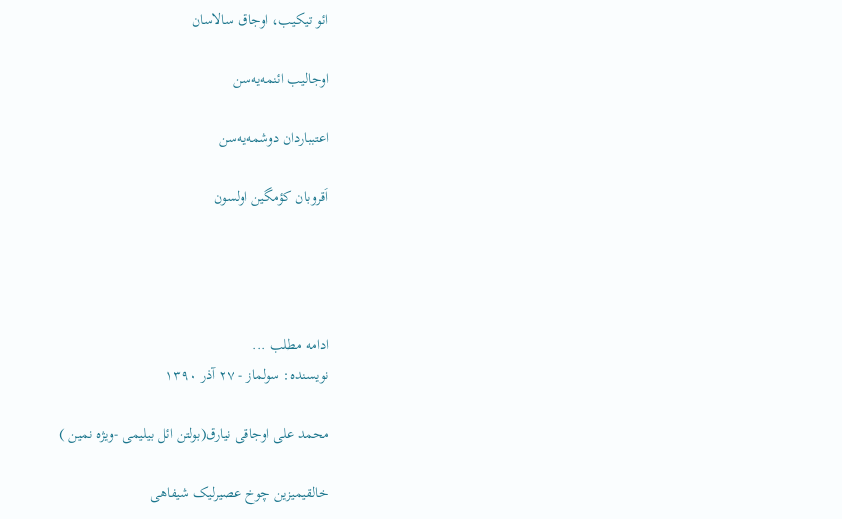ائو تیکیب، اوجاق سالاسان

اوجالیب ائنمه‌یه‌سن

اعتبباردان دوشمه‌یه‌سن

اَقروبان کؤمگین اولسون




ادامه مطلب ...
نویسنده: سولماز - ٢٧ آذر ۱۳٩٠

محمد علی اوجاقی نیارق(بولتن ائل بیلیمی -ویژه نمین )

خالقیمیزین چوخ عصیرلیک شیفاهی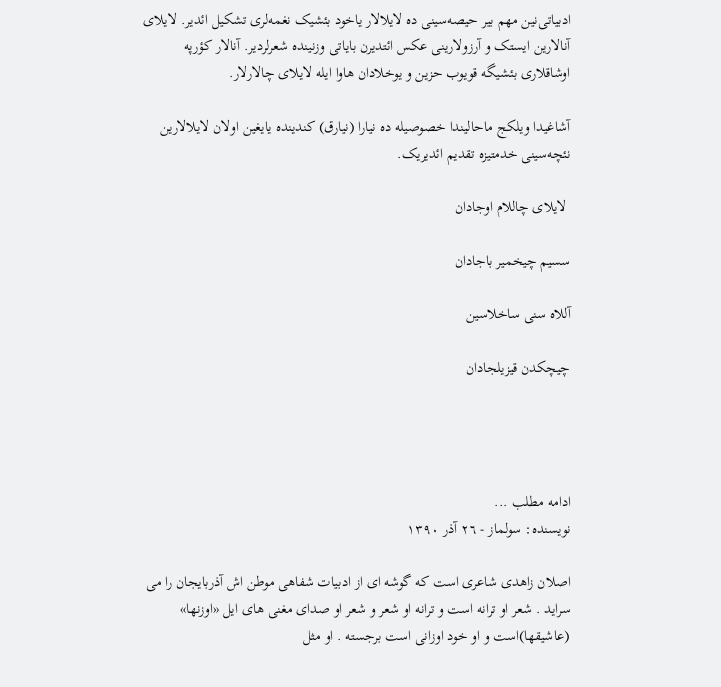ادبیاتی‌نین مهم بیر حیصه‌سینی ده لایلالار یاخود بئشیک نغمه‌لری تشکیل ائدیر. لایلای آنالارین ایستک و آرزولارینی عکس ائتدیرن بایاتی وزنینده شعرلردیر. آنالار کؤرپه اوشاقلاری بئشیگه قویوب حزین و یوخلادان هاوا ایله لایلای چالارلار.

آشاغیدا ویلکج ماحالیندا خصوصیله ده نیارا (نیارق) کندینده یایغین اولان لایلالارین نئچه‌سینی خدمتیزه تقدیم ائدیریک.

 لایلای چاللام اوجادان

سسیم چیخمیر باجادان

آللاه سنی ساخلاسین

چیچکدن قیزیلجادان




ادامه مطلب ...
نویسنده: سولماز - ٢٦ آذر ۱۳٩٠

اصلان زاهدی شاعری است که گوشه ای از ادبیات شفاهی موطن اش آذربایجان را می سراید . شعر او ترانه است و ترانه او شعر و شعر او صدای مغنی های ایل «اوزنها» (عاشیقها)است و او خود اوزانی است برجسته . او مثل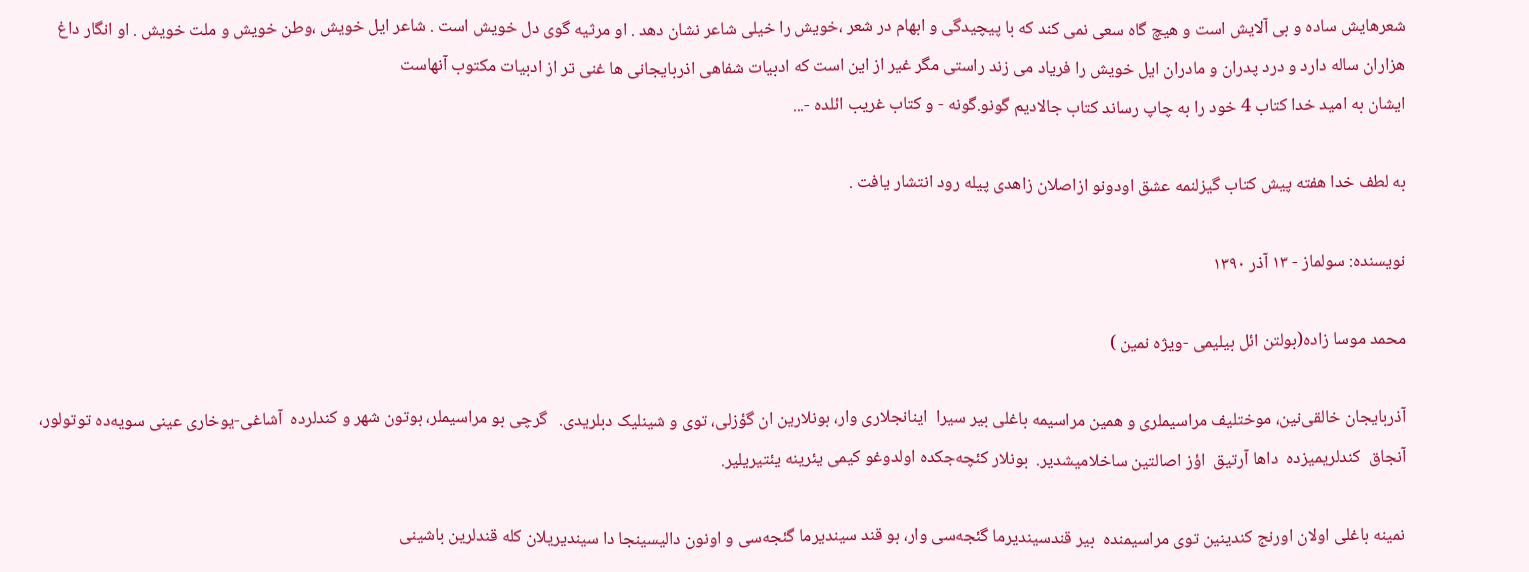شعرهایش ساده و بی آلایش است و هیچ گاه سعی نمی کند که با پیچیدگی و ابهام در شعر ،خویش را خیلی شاعر نشان دهد . او مرثیه گوی دل خویش است . شاعر ایل خویش ،وطن خویش و ملت خویش . او انگار داغ هزاران ساله دارد و درد پدران و مادران ایل خویش را فریاد می زند راستی مگر غیر از این است که ادبیات شفاهی اذربایجانی ها غنی تر از ادبیات مکتوب آنهاست
ایشان به امید خدا کتاب 4 خود را به چاپ رساند کتاب جالادیم گونو.گونه - و کتاب غریب ائلده -...

به لطف خدا هفته پیش کتاب گیزلنمه عشق اودونو ازاصلان زاهدی پیله رود انتشار یافت .

نویسنده: سولماز - ۱۳ آذر ۱۳٩٠

محمد موسا زاده(بولتن ائل بیلیمی -ویژه نمین )

آذربایجان خالقی‌نین، موختلیف مراسیملری و همین مراسیمه باغلی بیر سیرا  اینانجلاری وار، بونلارین ان گؤزلی، توی و شینلیک دبلریدی.   گرچی بو مراسیملر، بوتون شهر و کندلرده  آشاغی-یوخاری عینی سویه‌ده توتولور، آنجاق  کندلریمیزده  داها آرتیق  اؤز اصالتین ساخلامیشدیر.  بونلار کئچه‌جکده اولدوغو کیمی یئرینه یئتیریلیر.

نمینه باغلی اولان اورنج کندینین توی مراسیمنده  بیر قندسیندیرما گئجه‌سی وار، بو قند سیندیرما گئجه‌سی و اونون دالیسینجا دا سیندیریلان کله‌ قندلرین باشینی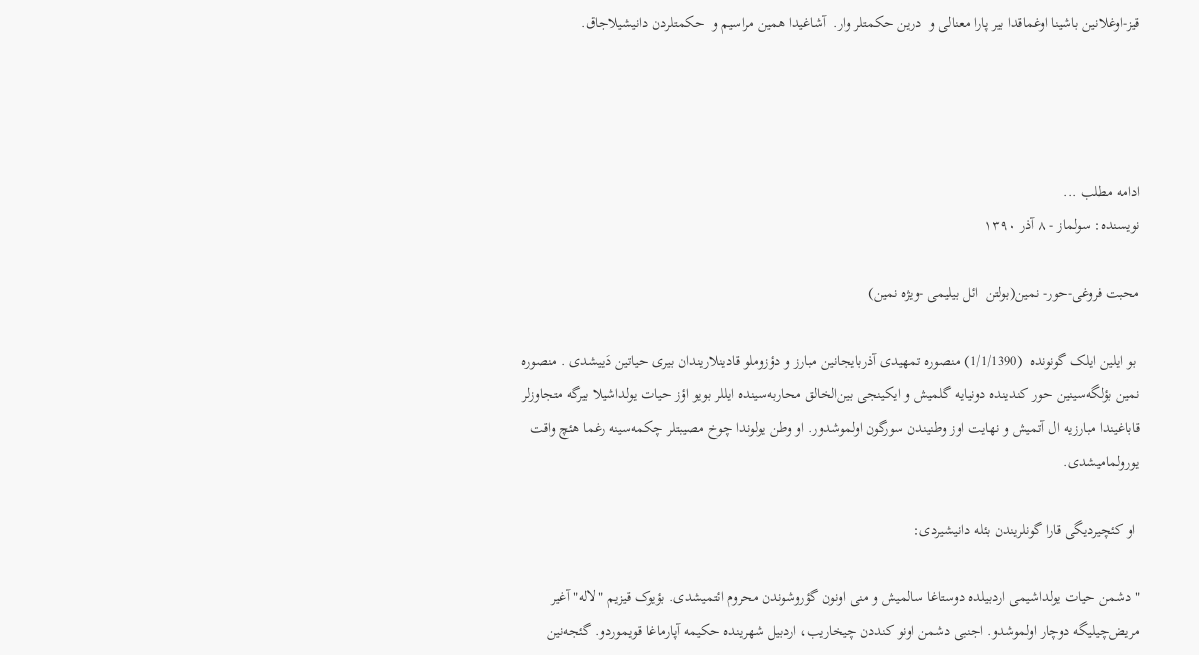قیز-اوغلانین باشینا اوغماقدا بیر پارا معنالی و  درین حکمتلر وار.  آشاغیدا همین مراسیم و  حکمتلردن دانیشیلاجاق.




ادامه مطلب ...
نویسنده: سولماز - ۸ آذر ۱۳٩٠

محبت فروغی-حور- نمین(بولتن  ائل بیلیمی -ویژه نمین)

 بو ایلین ایلک گونونده  (1/1/1390) منصوره تمهیدی آذربایجانین مبارز و دؤزوملو قادینلاریندان بیری حیاتین دَییشدی . منصوره نمین بؤلگه‌سینین حور کندینده دونیایه گلمیش و ایکینجی بین‌الخالق محاربه‌سینده ایللر بویو اؤز حیات یولداشیلا بیرگه متجاوزلر قاباغیندا مبارزیه ال آتمیش و نهایت اوز وطنیندن سورگون اولموشدور. او وطن یولوندا چوخ مصیبتلر چکمه‌سینه رغما هئچ واقت یورولمامیشدی.

 او کئچیردیگی قارا گونلریندن بئله دانیشیردی:

" دشمن حیات یولداشیمی اردبیلده دوستاغا سالمیش و منی اونون گؤروشوندن محروم ائتمیشدی. بؤیوک قیزیم "لاله" آغیر مریض‌چیلیگه دوچار اولموشدو. اجنبی دشمن اونو کنددن چیخاریب، اردبیل شهرینده حکیمه آپارماغا قویموردو. گئجه‌نین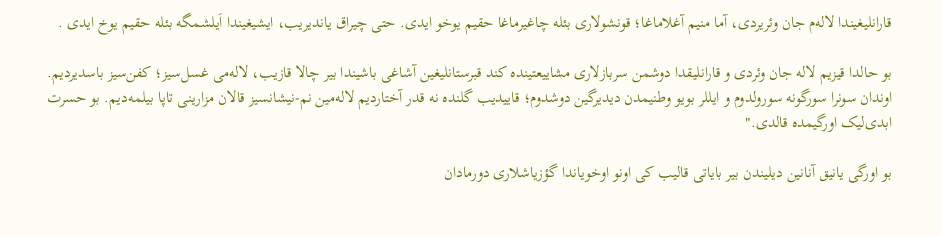قارانلیغیندا لاله‌م جان وئریردی، آما منیم آغلاماغا؛ قونشولاری بئله چاغیرماغا حقیم یوخو ایدی. حتی چیراق یاندیریب، ایشیغیندا اَیلشمگه بئله حقیم یوخ ایدی .

بو حالدا قیزیم لاله‌ جان وئردی و قارانلیقدا دوشمن سربازلاری مشاییعتینده کند قبرستانلیغین آشاغی باشیندا بیر چالا قازیب، لاله‌می غسل‌سیز؛ کفن‌سیز باسدیردیم. اوندان سونرا سورگونه سورولدوم و ایللر بویو وطنیمدن دیدیرگین‌ دوشدوم؛ قاییدیب گلنده نه قدر آختاردیم لاله‌مین نم-نیشانسیز قالان مزارینی تاپا بیلمه‌دیم. بو حسرت ابدی‌لیک اورگیمده قالدی."

بو اورگی یانیق آنانین دیلیندن بیر بایاتی قالیب کی اونو اوخویاندا گؤزیاشلاری دورمادان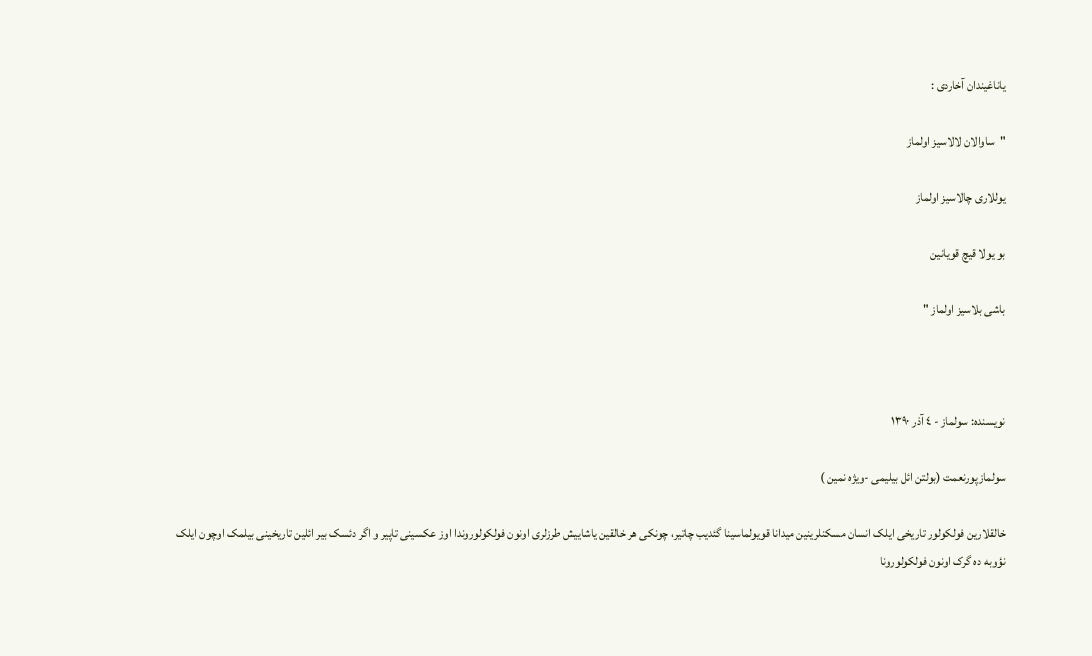یاناغیندان آخاردی :

"ساوالان لالاسیز اولماز

یوللاری چالاسیز اولماز

بو یولا قیچ قویانین

باشی بلاسیز اولماز "



نویسنده: سولماز - ٤ آذر ۱۳٩٠

سولمازپورنعمت (بولتن ائل بیلیمی -ویژه نمین )

خالقلارین فولکولور تاریخی ایلک انسان مسکنلرینین میدانا قویولماسینا گئدیب چاتیر، چونکی هر خالقین یاشاییش طرزلری اونون فولکولوروندا اوز عکسینی تاپیر و اگر دئسک بیر ائلین تاریخینی بیلمک اوچون ایلک نؤوبه ده گرک اونون فولکولورونا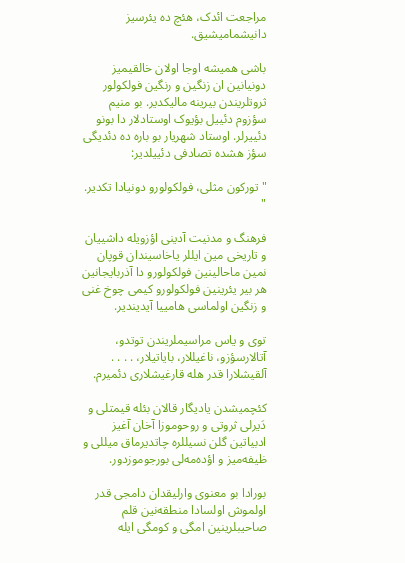مراجعت ائدک، هئچ ده یئرسیز دانیشمامیشیق.

باشی همیشه اوجا اولان خالقیمیز دونیانین ان زنگین و رنگین فولکولور ثروتلریندن بیرینه مالیکدیر. بو منیم سؤزوم دئییل بؤیوک اوستادلار دا بونو دئییرلر. اوستاد شهریار بو باره ده دئدیگی سؤز هشده تصادفی دئییلدیر:

"تورکون مثلی، فولکولورو دونیادا تکدیر. "

فرهنگ و مدنیت آدینی اؤزویله داشییان و تاریخی مین ایللر یاخاسیندان قوپان نمین ماحالینین فولکولورو دا آذربایجانین هر بیر یئرینین فولکولورو کیمی چوخ غنی و زنگین اولماسی هامییا آیدیندیر.

توی و یاس مراسیملریندن توتدو، آتالارسؤزو، ناغیللار، بایاتیلار، . . . . آلقیشلارا قدر هله قارغیشلاری دئمیرم.

کئچمیشدن یادیگار قالان بئله قیمتلی و دَیرلی ثروتی و روحوموزا آخان آغیز ادبیاتین گلن نسیللره چاتدیرماق میللی و ظیفه‌میز و اؤده‌مه‌لی بورجوموزدور.

بورادا بو معنوی وارلیقدان دامجی قدر اولموش اولسادا منطقه‌نین قلم صاحیبلرینین امگی و کومگی ایله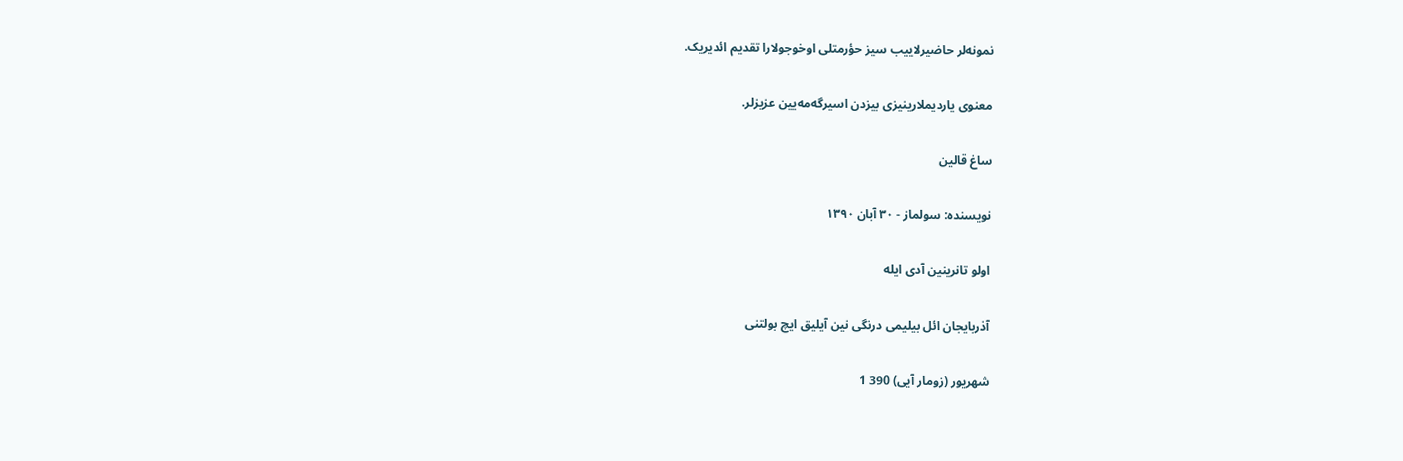نمونه‌لر حاضیرلاییب سیز حؤرمتلی اوخوجولارا تقدیم ائدیریک.

معنوی یاردیملارینیزی بیزدن اسیرگه‌مه‌یین عزیزلر.

ساغ قالین

نویسنده: سولماز - ۳٠ آبان ۱۳٩٠

اولو تانرینین آدی ایله

آذربایجان ائل بیلیمی درنگی نین آیلیق ایچ بولتنی

شهریور (زومار آیی) 390 1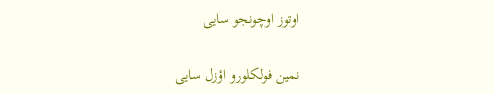اوتوز اوچونجو سایی

نمین فولکلورو اؤزل سایی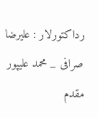رداکتورلار : علیرضا صرافی _ محمد علیپور مقدم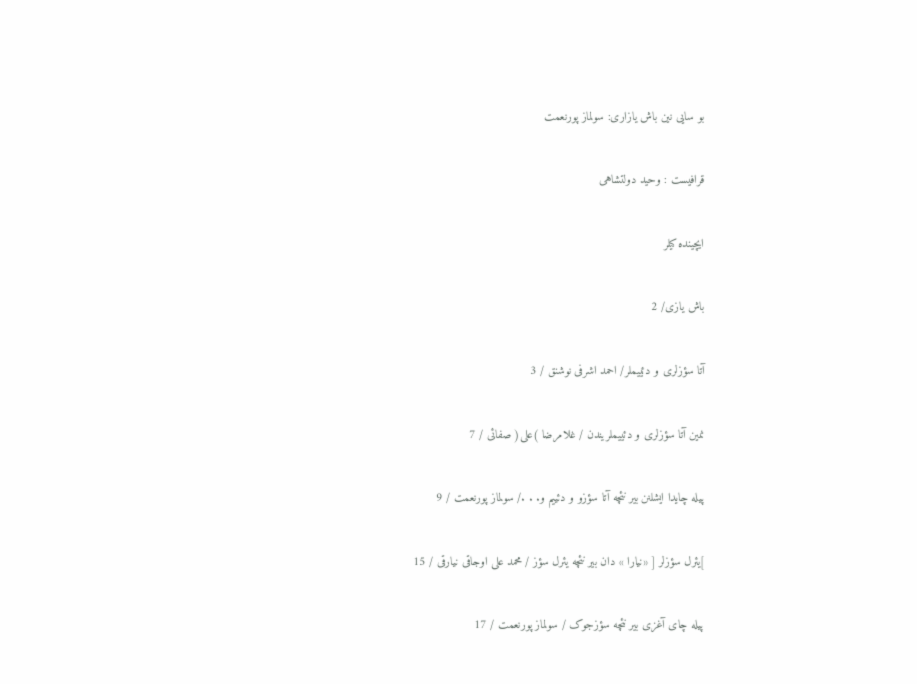بو سایی نین باش یازاری: سولماز پورنعمت

قرافیست : وحید دولتشاهی

ایچینده کیلر

باش یازی/ 2

آتا سؤزلری و دئییملر/ احمد اشرفی نوشنق / 3

نمین آتا سؤزلری و دئییملریندن / غلامرضا )علی( صفائی / 7

پیله چایدا ایشلنن بیر نئچه آتا سؤزو و دئییم و. . ./ سولماز پورنعمت / 9

]یئرل سؤزلر [ «نیارا » دان بیر نئچه یئرل سؤز / محمد علی اوجاقی نیارقی / 15

پیله چای آغزی بیر نئچه سؤزجوک / سولماز پورنعمت / 17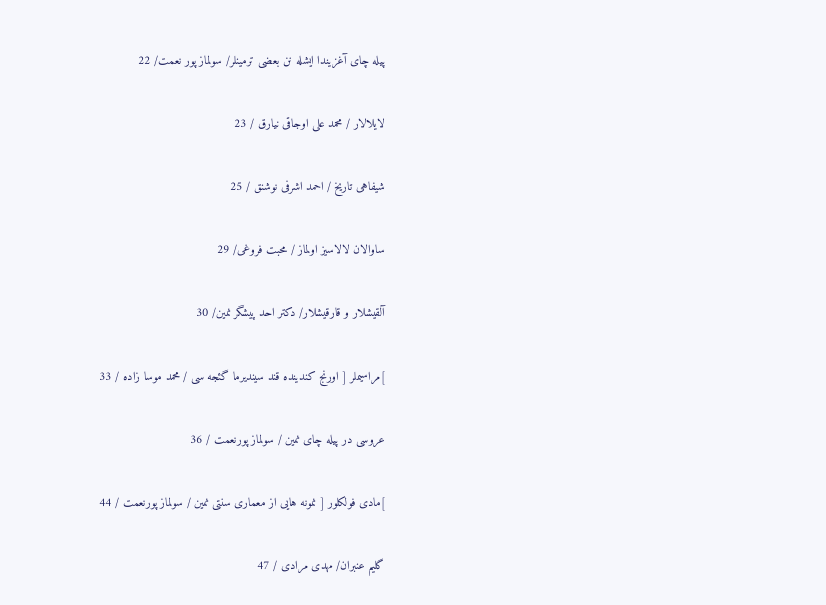پیله چای آغزیندا ایشله نن بعضی ترمینلر/ سولماز پور نعمت/ 22

لایلالار / محمد علی اوجاقی نیارق / 23

شیفاهی تاریخ / احمد اشرفی نوشنق / 25

ساوالان لالاسیز اولماز / محبت فروغی/ 29

آلقیشلار و قارقیشلار/ دکتر احد پیشگر نمین/ 30

]مراسیملر [ اورنج کندینده قند سیندیرما گئجه سی / محمد موسا زاده / 33

عروسی در پیله چای نمین / سولماز پورنعمت / 36

]مادی فولکلور [ نمونه هایی از معماری سنتی نمین / سولماز پورنعمت / 44

گلیم عنبران/ مهدی مرادی / 47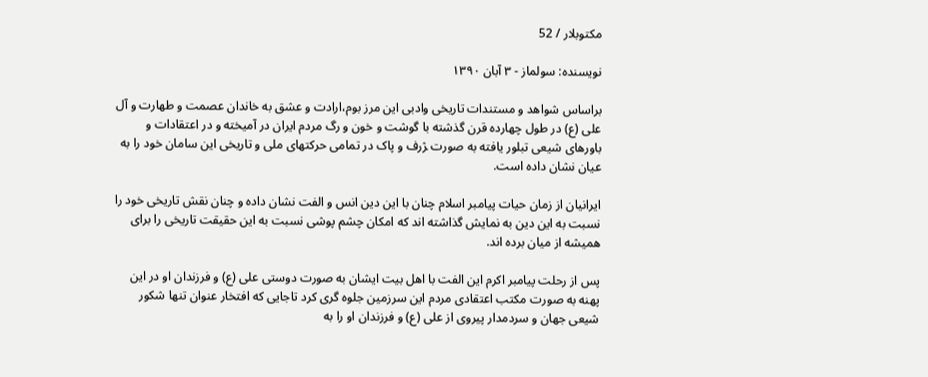مکتوبلار / 52

نویسنده: سولماز - ۳ آبان ۱۳٩٠

براساس شواهد و مستندات تاریخی وادبی این مرز بوم،ارادت و عشق به خاندان عصمت و طهارت و آل علی (ع) در طول چهارده قرن گذشته با گوشت و خون و رگ مردم ایران در آمیخته و در اعتقادات و باورهای شیعی تبلور یافته به صورت ‍ژرف و پاک در تمامی حرکتهای ملی و تاریخی این سامان خود را به عیان نشان داده است.

ایرانیان از زمان حیات پیامبر اسلام چنان با این دین انس و الفت نشان داده و چنان نقش تاریخی خود را نسبت به این دین به نمایش گذاشته اند که امکان چشم پوشی نسبت به این حقیقت تاریخی را برای همیشه از میان برده اند.

پس از رحلت پیامبر اکرم این الفت با اهل بیت ایشان به صورت دوستی علی (ع) و فرزندان او در این پهنه به صورت مکتب اعتقادی مردم این سرزمین جلوه گری کرد تاجایی که افتخار عنوان تنها شکور شیعی جهان و سردمدار پیروی از علی (ع) و فرزندان او را به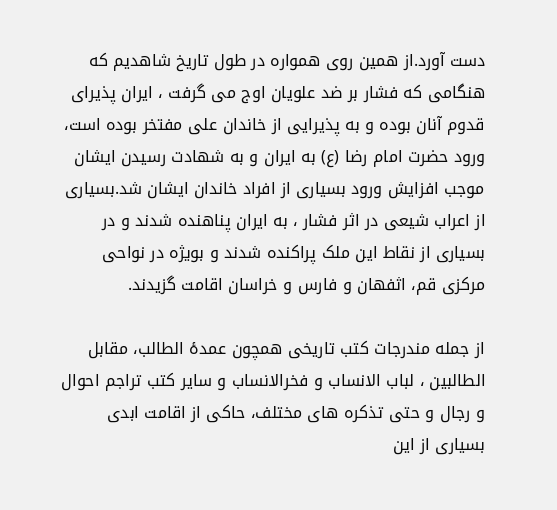دست آورد.از همین روی همواره در طول تاریخ شاهدیم که هنگامی که فشار بر ضد علویان اوج می گرفت ، ایران پذیرای قدوم آنان بوده و به پذیرایی از خاندان علی مفتخر بوده است، ورود حضرت امام رضا (ع) به ایران و به شهادت رسیدن ایشان موجب افزایش ورود بسیاری از افراد خاندان ایشان شد.بسیاری از اعراب شیعی در اثر فشار ، به ایران پناهنده شدند و در بسیاری از نقاط این ملک پراکنده شدند و بویژه در نواحی مرکزی قم، اثفهان و فارس و خراسان اقامت گزیدند.

از جمله مندرجات کتب تاریخی همچون عمدۀ الطالب، مقابل الطالبین ، لباب الانساب و فخرالانساب و سایر کتب تراجم احوال و رجال و حتی تذکره های مختلف، حاکی از اقامت ابدی بسیاری از این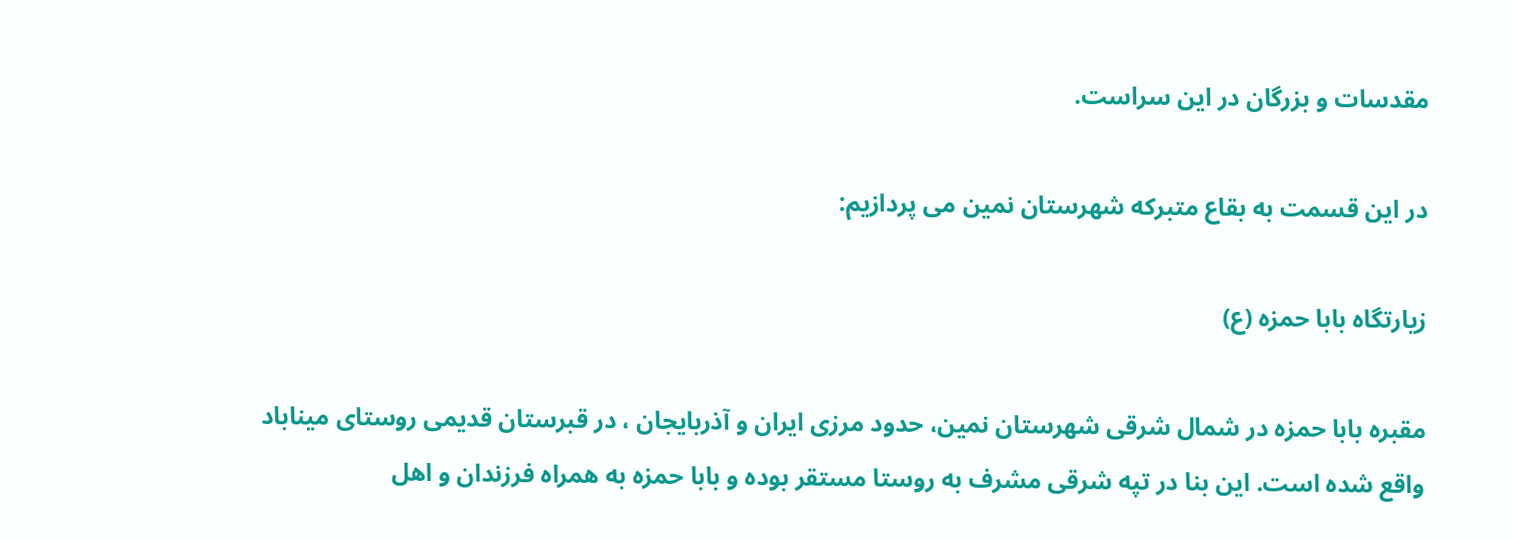مقدسات و بزرگان در این سراست.

در این قسمت به بقاع متبرکه شهرستان نمین می پردازیم:

زیارتگاه بابا حمزه (ع)

مقبره بابا حمزه در شمال شرقی شهرستان نمین، حدود مرزی ایران و آذربایجان ، در قبرستان قدیمی روستای میناباد واقع شده است. این بنا در تپه شرقی مشرف به روستا مستقر بوده و بابا حمزه به همراه فرزندان و اهل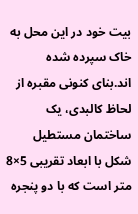بیت خود در این محل به خاک سپرده شده اند.بنای کنونی مقبره از لحاظ کالبدی، یک ساختمان مستطیل شکل با ابعاد تقریبی 5×8 متر است که با دو پنجره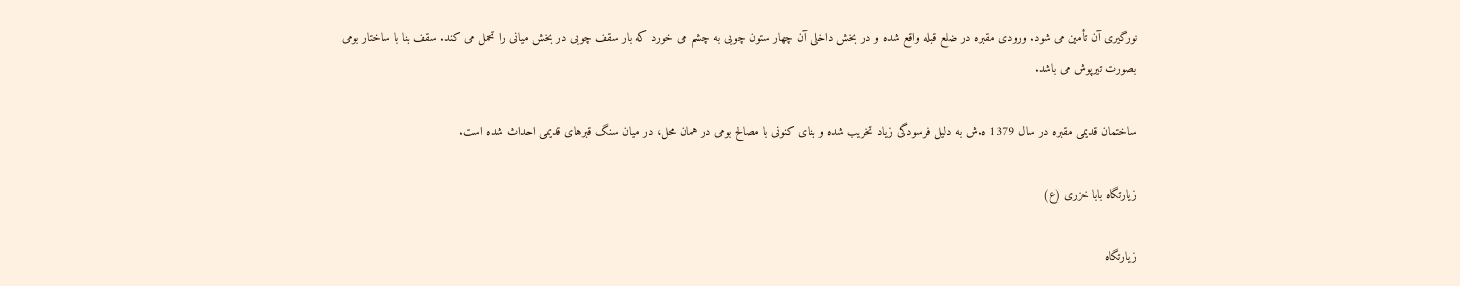نورگیری آن تأمین می شود. ورودی مقبره در ضلع قبله واقع شده و در بخش داخلی آن چهار ستون چوبی به چشم می خورد که بار سقف چوبی در بخش میانی را تحمل می کند. سقف بنا با ساختار بومی بصورت تیرپوش می باشد.

ساختمان قدیمی مقبره در سال 1379 ه.ش به دلیل فرسودگی زیاد تخریب شده و بنای کنونی با مصالح بومی در همان محل، در میان سنگ قبرهای قدیمی احداث شده است.

زیارتگاه بابا خزری (ع)

زیارتگاه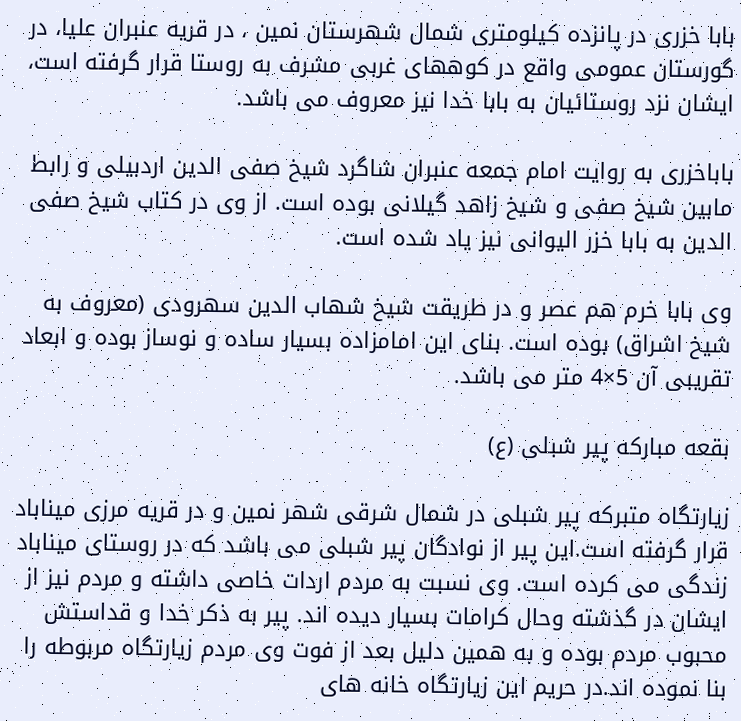بابا خزری در پانزده کیلومتری شمال شهرستان نمین ، در قریه عنبران علیا، در گورستان عمومی واقع در کوههای غربی مشرف به روستا قرار گرفته است، ایشان نزد روستائیان به بابا خدا نیز معروف می باشد.

باباخزری به روایت امام جمعه عنبران شاگرد شیخ صفی الدین اردبیلی و رابط مابین شیخ صفی و شیخ زاهد گیلانی بوده است. از وی در کتاب شیخ صفی الدین به بابا خزر الیوانی نیز یاد شده است.

وی بابا خرم هم عصر و در طریقت شیخ شهاب الدین سهرودی (معروف به شیخ اشراق) بوده است. بنای این امامزاده بسیار ساده و نوساز بوده و ابعاد تقریبی آن 5×4 متر می باشد.

بقعه مبارکه پیر شبلی (ع)

زیارتگاه متبرکه پیر شبلی در شمال شرقی شهر نمین و در قریه مرزی میناباد قرار گرفته است.این پیر از نوادگان پیر شبلی می باشد که در روستای میناباد زندگی می کرده است. وی نسبت به مردم اردات خاصی داشته و مردم نیز از ایشان در گذشته وحال کرامات بسیار دیده اند. پیر به ذکر خدا و قداستش محبوب مردم بوده و به همین دلیل بعد از فوت وی مردم زیارتگاه مربوطه را بنا نموده اند.در حریم این زیارتگاه خانه های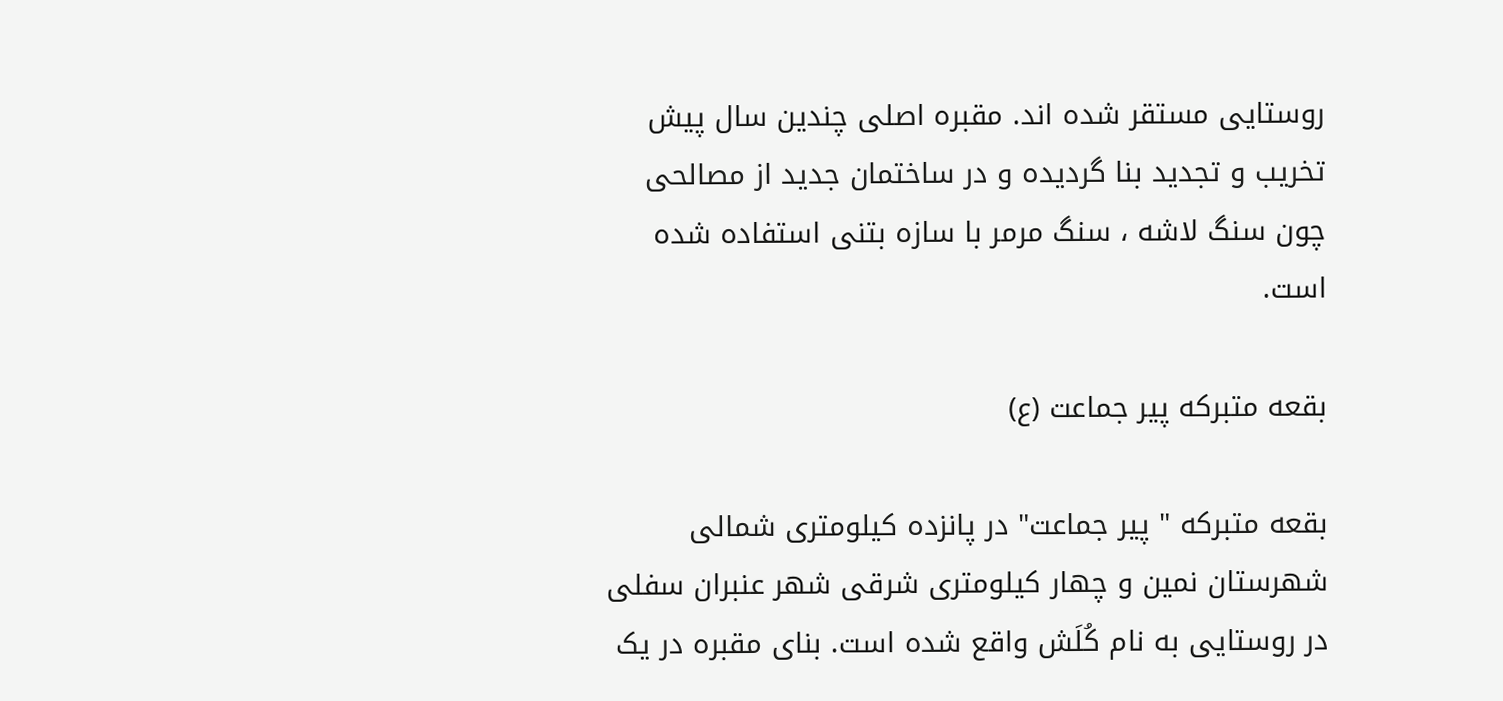روستایی مستقر شده اند. مقبره اصلی چندین سال پیش تخریب و تجدید بنا گردیده و در ساختمان جدید از مصالحی چون سنگ لاشه ، سنگ مرمر با سازه بتنی استفاده شده است.

بقعه متبرکه پیر جماعت (ع)

بقعه متبرکه " پیر جماعت" در پانزده کیلومتری شمالی شهرستان نمین و چهار کیلومتری شرقی شهر عنبران سفلی در روستایی به نام کُلَش واقع شده است. بنای مقبره در یک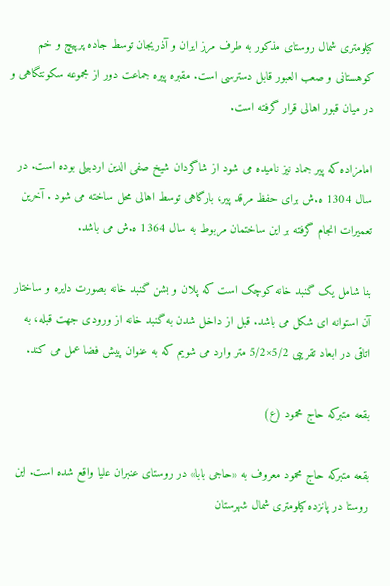کیلومتری شمال روستای مذکور به طرف مرز ایران و آذریجان توسط جاده پرپیچ و خم کوهستانی و صعب العبور قابل دسترسی است. مقبره پیره جماعت دور از مجموعه سکونتگاهی و در میان قبور اهالی قرار گرفته است.

امامزاده که پیر جماد نیز نامیده می شود از شاگردان شیخ صفی الدین اردبیلی بوده است. در سال 1304 ه.ش برای حفظ مرقد پیر، بارگاهی توسط اهالی محل ساخته می شود . آخرین تعمیرات انجام گرفته بر این ساختمان مربوط به سال 1364 ه.ش می باشد.

بنا شامل یک گنبد خانه کوچک است که پلان و بشن گنبد خانه بصورت دایره و ساختار آن استوانه ای شکل می باشد. قبل از داخل شدن به گنبد خانه از ورودی جهت قبله، به اتاقی در ابعاد تقریبی 5/2×5/2 متر وارد می شویم که به عنوان پیش فضا عمل می کند.

بقعه متبرکه حاج محمود (ع)

بقعه متبرکه حاج محمود معروف به «حاجی بابا» در روستای عنبران علیا واقع شده است. این روستا در پانزده کیلومتری شمال شهرستان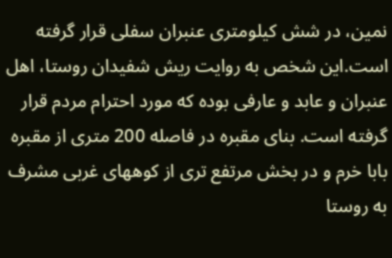نمین، در شش کیلومتری عنبران سفلی قرار گرفته است.این شخص به روایت ریش شفیدان روستا، اهل عنبران و عابد و عارفی بوده که مورد احترام مردم قرار گرفته است. بنای مقبره در فاصله 200 متری از مقبره بابا خرم و در بخش مرتفع تری از کوههای غربی مشرف به روستا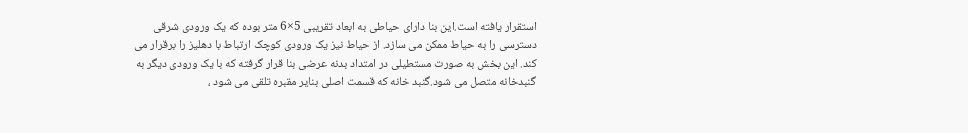استقرار یافته است.این بنا دارای حیاطی به ابعاد تقریبی 5×6 متر بوده که یک ورودی شرقی دسترسی را به حیاط ممکن می سازد. از حیاط نیز یک ورودی کوچک ارتباط با دهلیز را برقرار می کند. این بخش به صورت مستطیلی در امتداد بدنه عرضی بنا قرار گرفته که با یک ورودی دیگر به گنبدخانه متصل می شود.گنبد خانه که قسمت اصلی بنایر مقبره تلقی می شود ،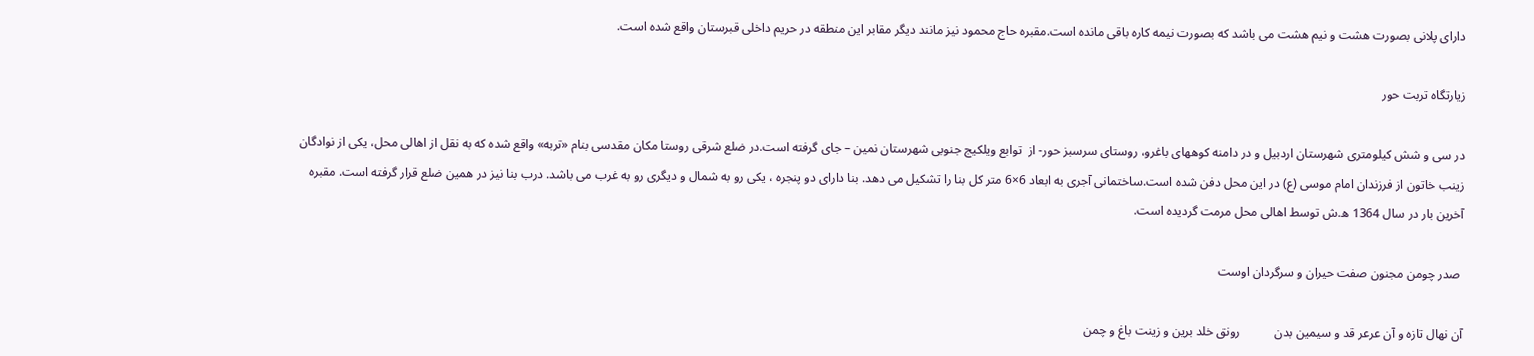دارای پلانی بصورت هشت و نیم هشت می باشد که بصورت نیمه کاره باقی مانده است.مقبره حاج محمود نیز مانند دیگر مقابر این منطقه در حریم داخلی قبرستان واقع شده است.

زیارتگاه تربت حور

در سی و شش کیلومتری شهرستان اردبیل و در دامنه کوههای باغرو، روستای سرسبز حور- از  توابع ویلکیج جنوبی شهرستان نمین – جای گرفته است.در ضلع شرقی روستا مکان مقدسی بنام «تربه» واقع شده که به نقل از اهالی محل، یکی از نوادگان زینب خاتون از فرزندان امام موسی (ع) در این محل دفن شده است.ساختمانی آجری به ابعاد 6×6 متر کل بنا را تشکیل می دهد. بنا دارای دو پنجره ، یکی رو به شمال و دیگری رو به غرب می باشد. درب بنا نیز در همین ضلع قرار گرفته است. مقبره آخرین بار در سال 1364 ه.ش توسط اهالی محل مرمت گردیده است.

 صدر چومن مجنون صفت حیران و سرگردان اوست

آن نهال تازه و آن عرعر قد و سیمین بدن           رونق خلد برین و زینت باغ و چمن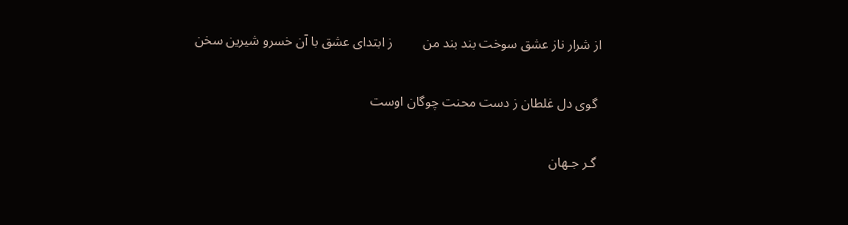از شرار ناز عشق سوخت بند بند من         ز ابتدای عشق با آن خسرو شیرین سخن

 گوی دل غلطان ز دست محنت چوگان اوست

 گـر جـهان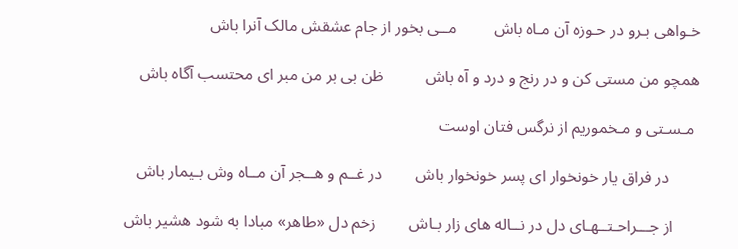خـواهی بـرو در حـوزه آن مـاه باش         مــی بخور از جام عشقش مالک آنرا باش

همچو من مستی کن و در رنج و درد و آه باش          ظن بی بر من مبر ای محتسب آگاه باش

 مـسـتی و مـخموریم از نرگس فتان اوست

       در فراق یار خونخوار ای پسر خونخوار باش        در غــم و هــجر آن مــاه وش بـیمار باش

      از جـــراحـتــهـای دل در نــاله های زار بـاش        زخم دل «طاهر» مبادا به شود هشیر باش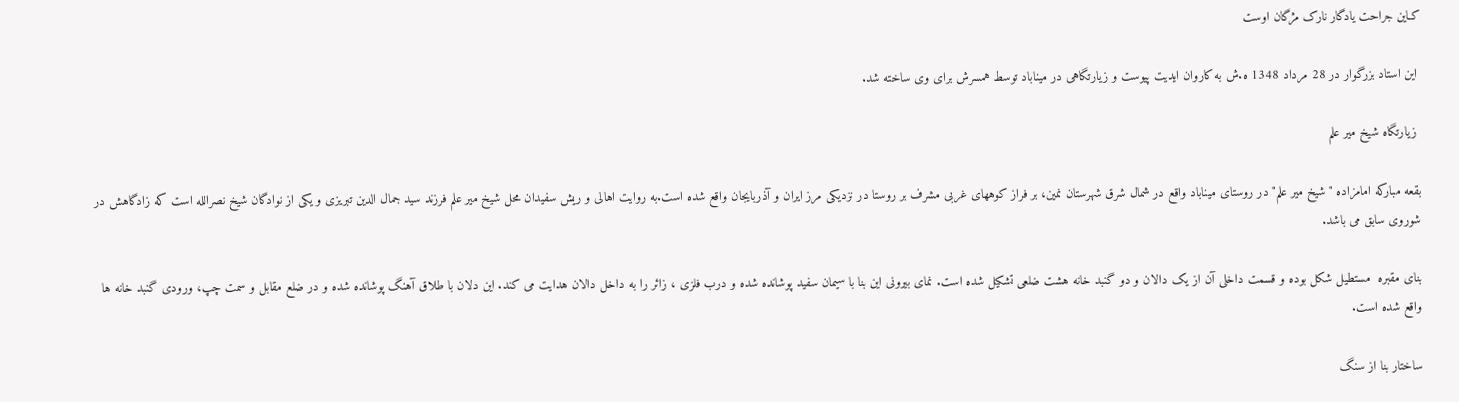کـاین جراحت یادگار نارک مژگان اوست

 این استاد بزرگوار در 28 مرداد 1348 ه.ش به کاروان ایدیت پیوست و زیارتگاهی در میناباد توسط همسرش برای وی ساخته شد.

 زیارتگاه شیخ میر علم

بقعه مبارکه امامزاده "شیخ میر علم" در روستای میناباد واقع در شمال شرق شهرستان نمین، بر فراز کوههای غربی مشرف بر روستا در نزدیکی مرز ایران و آذربایجان واقع شده است.به روایت اهالی و ریش سفیدان محل شیخ میر علم فرزند سید جمال الدین تبریزی و یکی از نوادگان شیخ نصرالله است که زادگاهش در شوروی سابق می باشد.

بنای مقبره  مستطیل شکل بوده و قسمت داخلی آن از یک دالان و دو گنبد خانه هشت ضلعی تشکیل شده است. نمای بیرونی این بنا با سیمان سفید پوشانده شده و درب فلزی ، زائر را به داخل دالان هدایت می کند. این دلان با طلاق آهنگ پوشانده شده و در ضلع مقابل و سمت چپ، ورودی گنبد خانه ها واقع شده است.

ساختار بنا از سنگ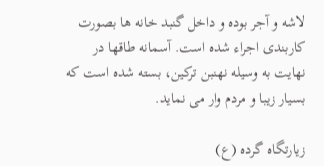لاشه و آجر بوده و داخل گنبد خانه ها بصورت کاربندی اجراء شده است. آسمانه طاقها در نهایت به وسیله نهنبن ترکین، بسته شده است که بسیار زیبا و مردم وار می نماید.

زیارتگاه گرده (ع)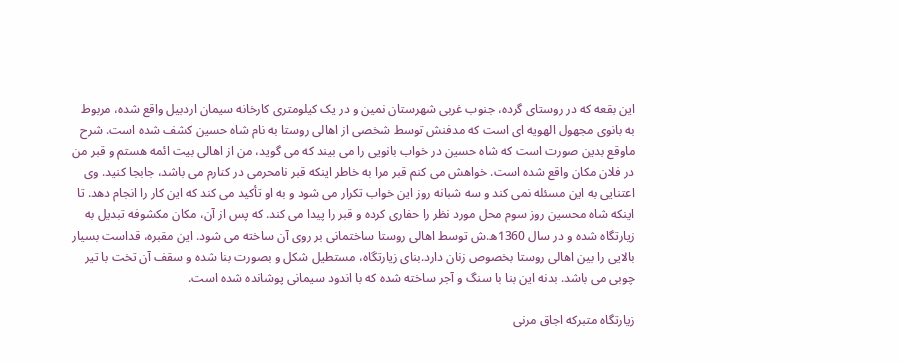این بقعه که در روستای گرده، جنوب غربی شهرستان نمین و در یک کیلومتری کارخانه سیمان اردبیل واقع شده، مربوط به بانوی مجهول الهویه ای است که مدفنش توسط شخصی از اهالی روستا به نام شاه حسین کشف شده است. شرح ماوقع بدین صورت است که شاه حسین در خواب بانویی را می بیند که می گوید، من از اهالی بیت ائمه هستم و قبر من در فلان مکان واقع شده است. خواهش می کنم قبر مرا به خاطر اینکه قبر نامحرمی در کنارم می باشد، جابجا کنید. وی اعتنایی به این مسئله نمی کند و سه شبانه روز این خواب تکرار می شود و به او تأکید می کند که این کار را انجام دهد. تا اینکه شاه محسین روز سوم محل مورد نظر را حفاری کرده و قبر را پیدا می کند. که پس از آن، مکان مکشوفه تبدیل به زیارتگاه شده و در سال 1360ه.ش توسط اهالی روستا ساختمانی بر روی آن ساخته می شود. این مقبره، قداست بسیار بالایی را بین اهالی روستا بخصوص زنان دارد.بنای زیارتگاه، مستطیل شکل و بصورت بنا شده و سقف آن تخت با تیر چوبی می باشد. بدنه این بنا با سنگ و آجر ساخته شده که با اندود سیمانی پوشانده شده است.

زیارتگاه متبرکه اجاق مرنی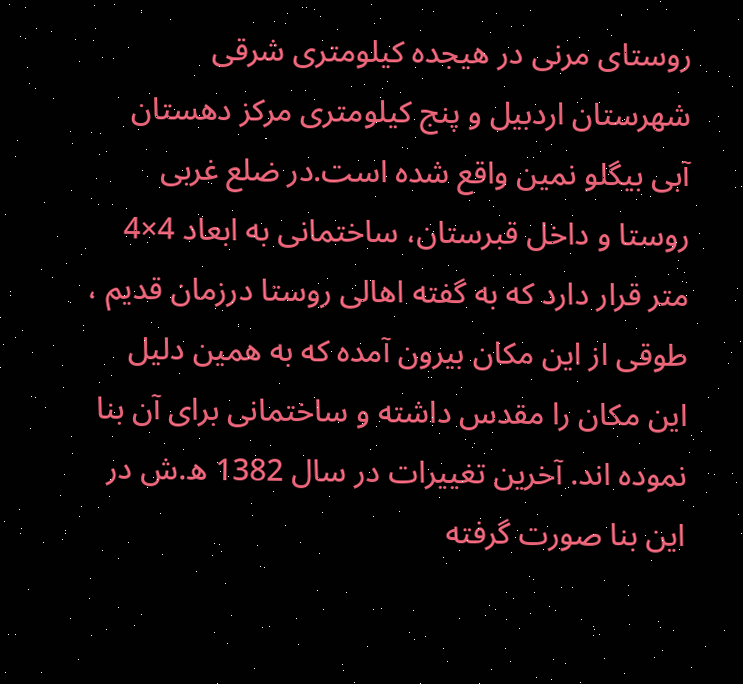روستای مرنی در هیجده کیلومتری شرقی شهرستان اردبیل و پنج کیلومتری مرکز دهستان آبی بیگلو نمین واقع شده است.در ضلع غربی روستا و داخل قبرستان، ساختمانی به ابعاد 4×4 متر قرار دارد که به گفته اهالی روستا درزمان قدیم ، طوقی از این مکان بیرون آمده که به همین دلیل این مکان را مقدس داشته و ساختمانی برای آن بنا نموده اند. آخرین تغییرات در سال 1382 ه.ش در این بنا صورت گرفته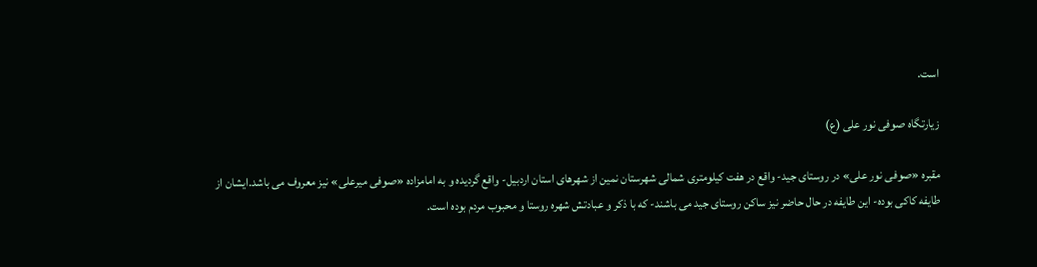است.

زیارتگاه صوفی نور علی (ع)

مقبره «صوفی نور علی» در روستای جید- واقع در هفت کیلومتری شمالی شهرستان نمین از شهرهای استان اردبیل- واقع گردیده و به امامزاده «صوفی میرعلی» نیز معروف می باشد.ایشان از طایفه کاکی بوده- این طایفه در حال حاضر نیز ساکن روستای جید می باشند- که با ذکر و عبادتش شهره روستا و محبوب مردم بوده است.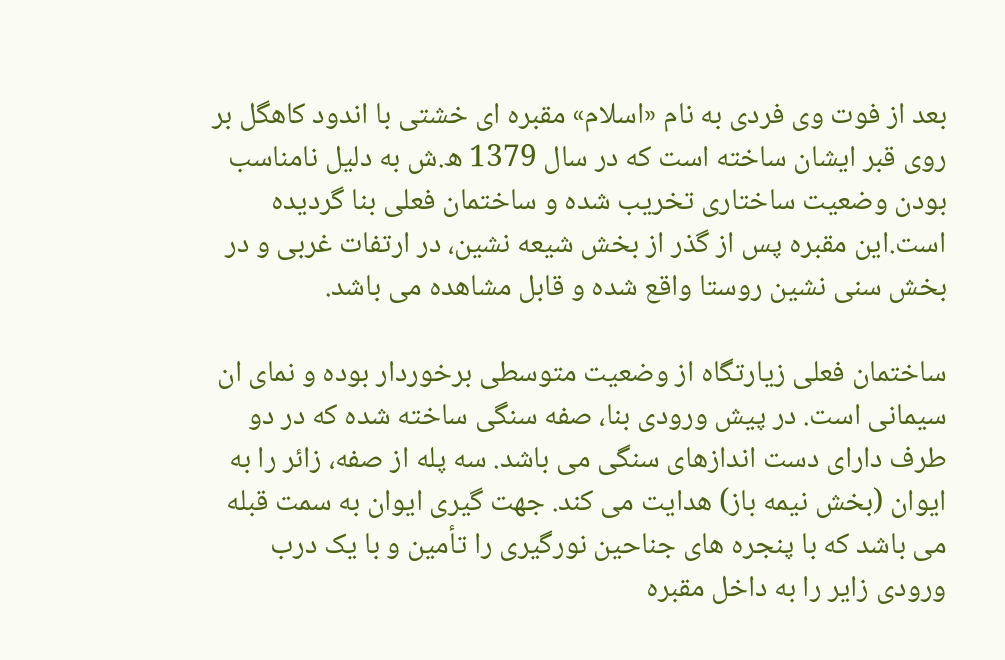بعد از فوت وی فردی به نام «اسلام» مقبره ای خشتی با اندود کاهگل بر روی قبر ایشان ساخته است که در سال 1379 ه.ش به دلیل نامناسب بودن وضعیت ساختاری تخریب شده و ساختمان فعلی بنا گردیده است.این مقبره پس از گذر از بخش شیعه نشین، در ارتفات غربی و در بخش سنی نشین روستا واقع شده و قابل مشاهده می باشد.

ساختمان فعلی زیارتگاه از وضعیت متوسطی برخوردار بوده و نمای ان سیمانی است. در پیش ورودی بنا، صفه سنگی ساخته شده که در دو طرف دارای دست اندازهای سنگی می باشد. سه پله از صفه، زائر را به ایوان (بخش نیمه باز) هدایت می کند. جهت گیری ایوان به سمت قبله می باشد که با پنجره های جناحین نورگیری را تأمین و با یک درب ورودی زایر را به داخل مقبره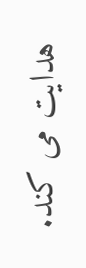هدایت می کند.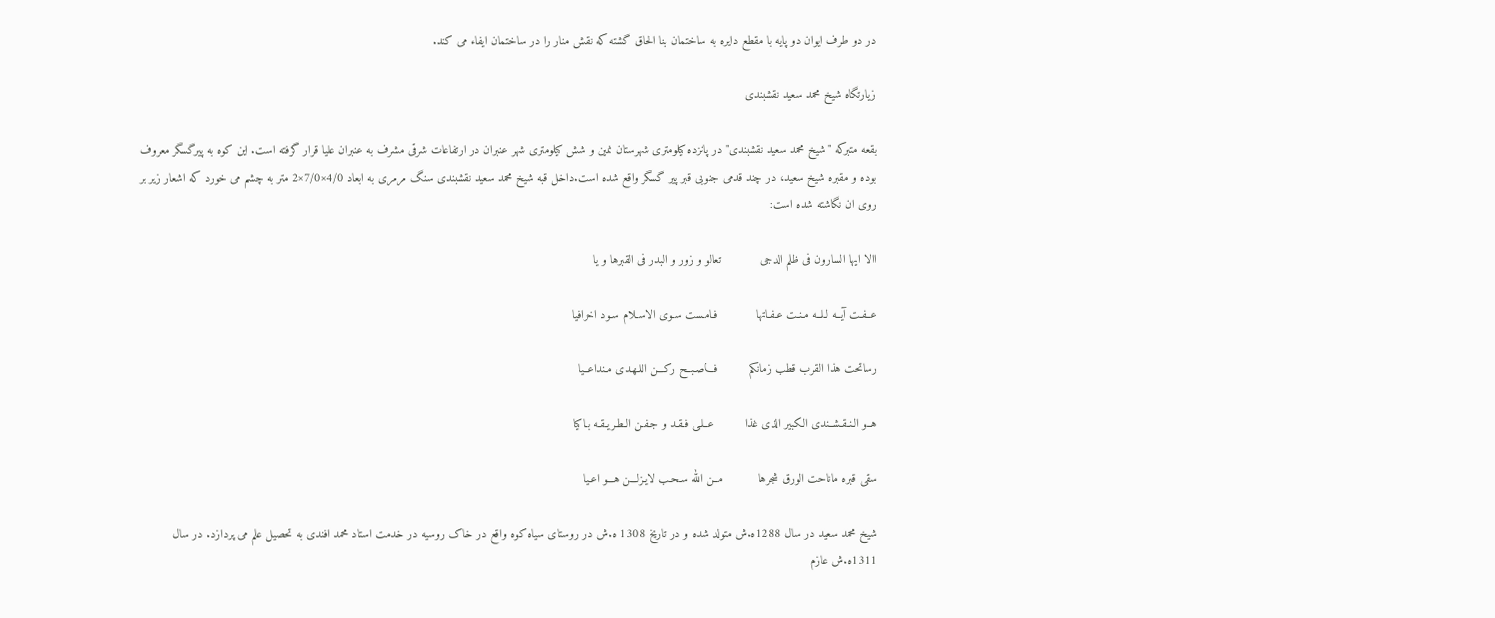در دو طرف ایوان دو پایه با مقطع دایره به ساختمان بنا الحاق گشته که نقش منار را در ساختمان ایفاء می کند.

زیارتگاه شیخ محمد سعید نقشبندی

بقعه متبرکه "شیخ محمد سعید نقشبندی" در پانزده کیلومتری شهرستان نمین و شش کیلومتری شهر عنبران در ارتفاعات شرقی مشرف به عنبران علیا قرار گرفته است. این کوه به پیرگسگر معروف بوده و مقبره شیخ سعید، در چند قدمی جنوبی قبر پیر گسگر واقع شده است.داخل قبه شیخ محمد سعید نقشبندی سنگ مرمری به ابعاد 4/0×7/0×2 متر به چشم می خورد که اشعار زیر بر روی ان نگاشته شده است:

االا ایها السارون فی ظلم الدجی           تعالو و زور و البدر فی القبرها و یا

عــفـت آیــه لـلــه مـنـت عـفـاتها           فـامـست سـوی الاسـلام سـود اخرافیا

رساتحت هذا القرب قطب زمانکم         فـــاصـبــح رکـــن اللـهـدی مـنداعــیا

هــو الـنـقـشــندی الکبیر الذی غذا         عــلـی فـقـد و جـفـن الـطـریـقـه بـاکیا

سقی قبره ماناحت الورق شجرها          مــن الله سـحـب لایـزلـــن هـــو اعـیا

شیخ محمد سعید در سال 1288ه.ش متولد شده و در تاریخ 1308 ه.ش در روستای سیاه کوه واقع در خاک روسیه در خدمت استاد محمد افندی به تحصیل علم می پردازد. در سال 1311ه.ش عازم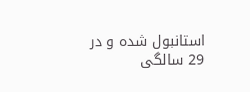استانبول شده و در 29 سالگی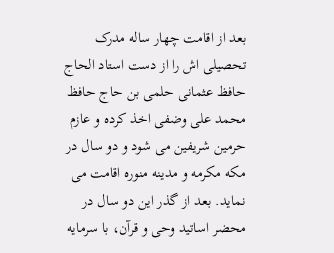بعد از اقامت چهار ساله مدرک تحصیلی اش را از دست استاد الحاج حافظ عثمانی حلمی بن حاج حافظ محمد علی وضفی اخذ کرده و عازم حرمین شریفین می شود و دو سال در مکه مکرمه و مدینه منوره اقامت می نماید. بعد از گذر این دو سال در محضر اساتید وحی و قرآن، با سرمایه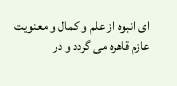ای انبوه از علم و کمال و معنویت عازم قاهره می گردد و در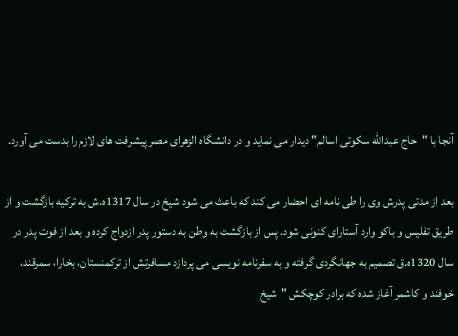آنجا با "حاج عبدالله سکوتی اسالم" دیدار می نماید و در دانشگاه الزهرای مصر پیشرفت های لازم را بدست می آورد.

بعد از مدتی پدرش وی را طی نامه ای احضار می کند که باعث می شود شیخ در سال 1317ه.ش به ترکیه بازگشت و از طریق تفلیس و باکو وارد آستارای کنونی شود. پس از بازگشت به وطن به دستور پدر ازدواج کرده و بعد از فوت پدر در سال 1320ه.ق تصمیم به جهانگردی گرفته و به سفرنامه نویسی می پردازد مسافرتش از ترکمنستان، بخارا، سمرقند، خوفند و کاشمر آغاز شده که برادر کوچکش "شیخ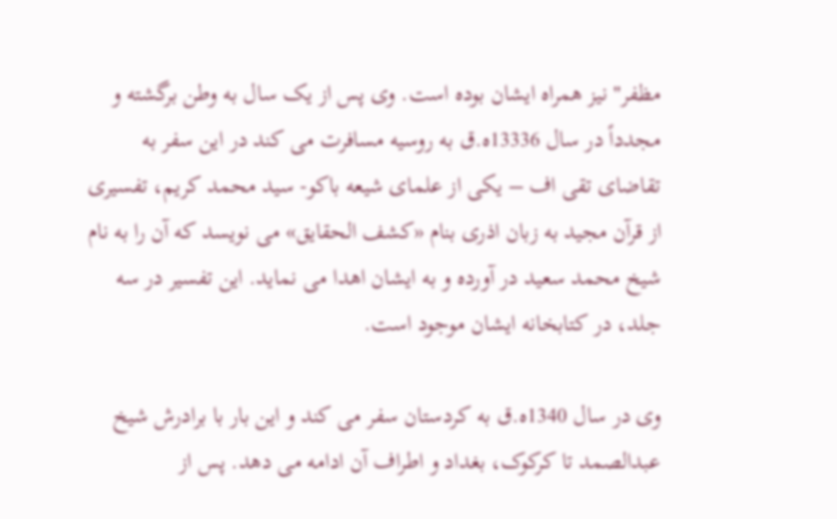مظفر" نیز همراه ایشان بوده است. وی پس از یک سال به وطن برگشته و مجدداً در سال 13336ه.ق به روسیه مسافرت می کند در این سفر به تقاضای تقی اف – یکی از علمای شیعه باکو- سید محمد کریم، تفسیری از قرآن مجید به زبان اذری بنام «کشف الحقایق» می نویسد که آن را به نام شیخ محمد سعید در آورده و به ایشان اهدا می نماید. این تفسیر در سه جلد، در کتابخانه ایشان موجود است.

وی در سال 1340ه.ق به کردستان سفر می کند و این بار با برادرش شیخ عبدالصمد تا کرکوک، بغداد و اطراف آن ادامه می دهد. پس از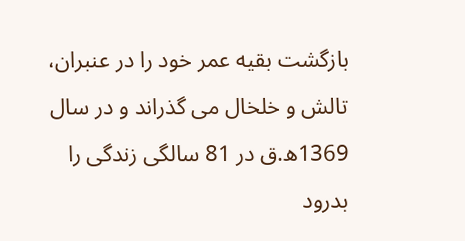بازگشت بقیه عمر خود را در عنبران، تالش و خلخال می گذراند و در سال 1369ه.ق در 81 سالگی زندگی را بدرود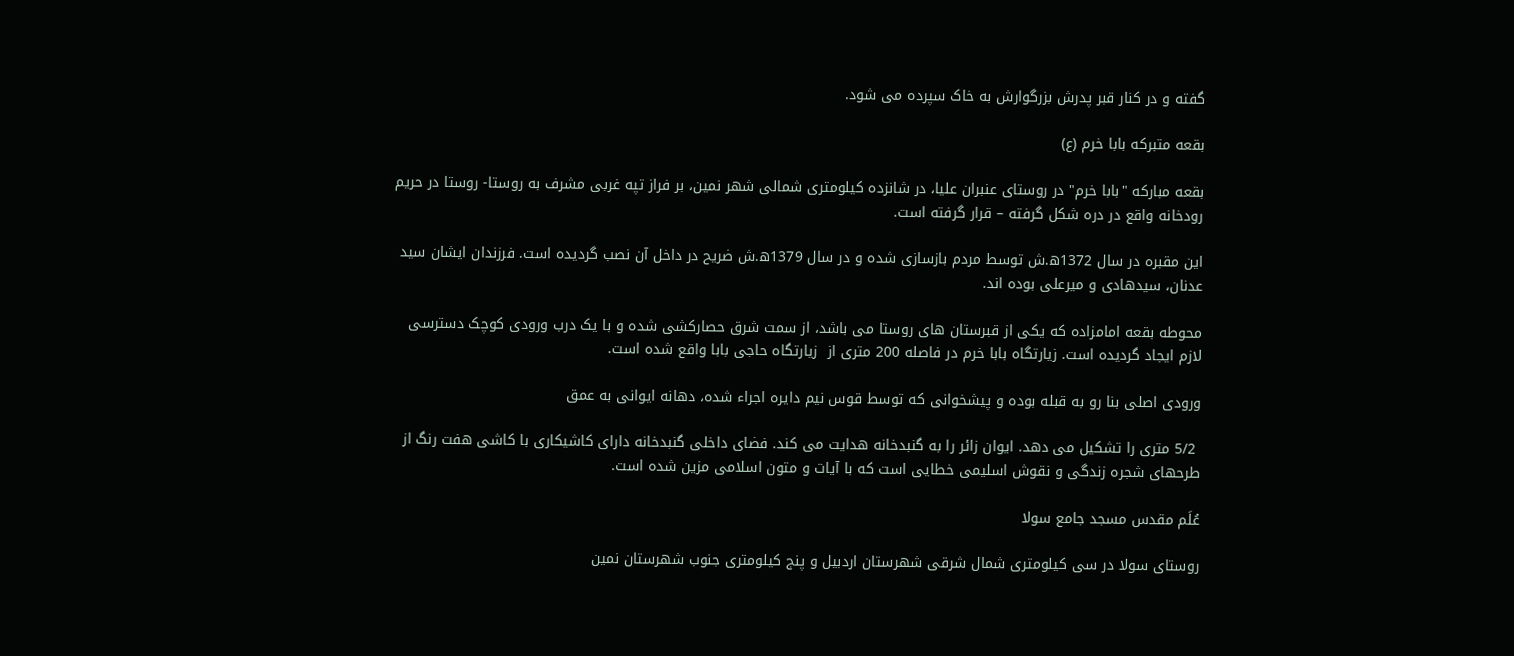گفته و در کنار قبر پدرش بزرگوارش به خاک سپرده می شود.

بقعه متبرکه بابا خرم (ع)

بقعه مبارکه "بابا خرم" در روستای عنبران علیا، در شانزده کیلومتری شمالی شهر نمین، بر فراز تپه غربی مشرف به روستا- روستا در حریم رودخانه واقع در دره شکل گرفته – قرار گرفته است.

این مقبره در سال 1372ه.ش توسط مردم بازسازی شده و در سال 1379ه.ش ضریح در داخل آن نصب گردیده است. فرزندان ایشان سید عدنان، سیدهادی و میرعلی بوده اند.

محوطه بقعه امامزاده که یکی از قبرستان های روستا می باشد، از سمت شرق حصارکشی شده و با یک درب ورودی کوچک دسترسی لازم ایجاد گردیده است. زیارتگاه بابا خرم در فاصله 200 متری از  زیارتگاه حاجی بابا واقع شده است.

ورودی اصلی بنا رو به قبله بوده و پیشخوانی که توسط قوس نیم دایره اجراء شده، دهانه ایوانی به عمق

 5/2 متری را تشکیل می دهد. ایوان زائر را به گنبدخانه هدایت می کند. فضای داخلی گنبدخانه دارای کاشیکاری با کاشی هفت رنگ از طرحهای شجره زندگی و نقوش اسلیمی خطایی است که با آیات و متون اسلامی مزین شده است.

عُلَم مقدس مسجد جامع سولا

روستای سولا در سی کیلومتری شمال شرقی شهرستان اردبیل و پنج کیلومتری جنوب شهرستان نمین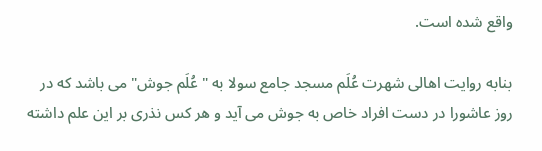واقع شده است.

بنابه روایت اهالی شهرت عُلَم مسجد جامع سولا به "عُلَم جوش" می باشد که در روز عاشورا در دست افراد خاص به جوش می آید و هر کس نذری بر این علم داشته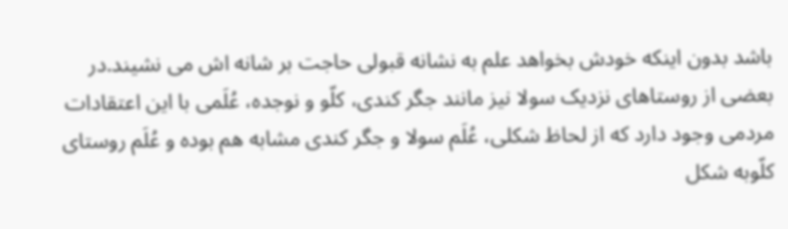باشد بدون اینکه خودش بخواهد علم به نشانه قبولی حاجت بر شانه اش می نشیند.در بعضی از روستاهای نزدیک سولا نیز مانند جگر کندی، کلّو و نوجده، عُلَمی با این اعتقادات مردمی وجود دارد که از لحاظ شکلی، عُلَم سولا و جگر کندی مشابه هم بوده و عُلَم روستای کلّوبه شکل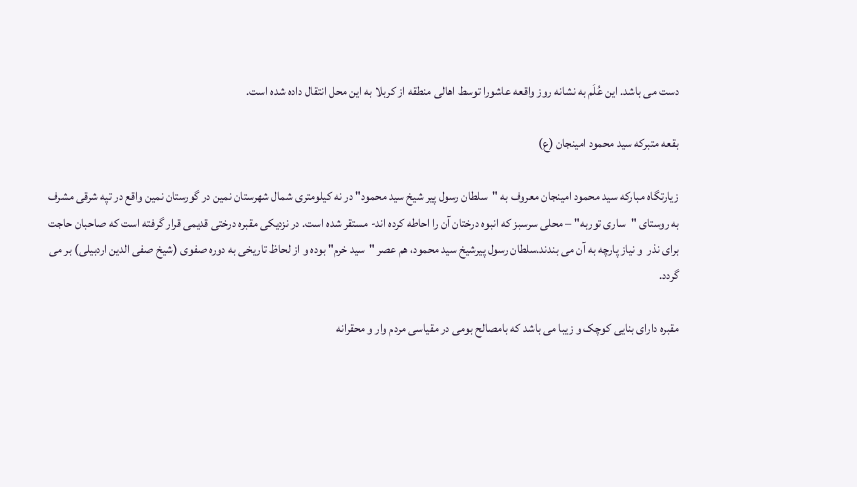دست می باشد. این عُلَم به نشانه روز واقعه عاشورا توسط اهالی منطقه از کربلا به این محل انتقال داده شده است.

بقعه متبرکه سید محمود امینجان (ع)

زیارتگاه مبارکه سید محمود امینجان معروف به "سلطان رسول پیر شیخ سید محمود" در نه کیلومتری شمال شهرستان نمین در گورستان نمین واقع در تپه شرقی مشرف به روستای "ساری توربه" – محلی سرسبز که انبوه درختان آن را احاطه کرده اند- مستقر شده است. در نزدیکی مقبره درختی قدیمی قرار گرفته است که صاحبان حاجت برای نذر  و نیاز پارچه به آن می بندند.سلطان رسول پیرشیخ سید محمود، هم عصر "سید خرم" بوده و از لحاظ تاریخی به دوره صفوی (شیخ صفی الدین اردبیلی) بر می گردد.

مقبره دارای بنایی کوچک و زیبا می باشد که بامصالح بومی در مقیاسی مردم وار و محقرانه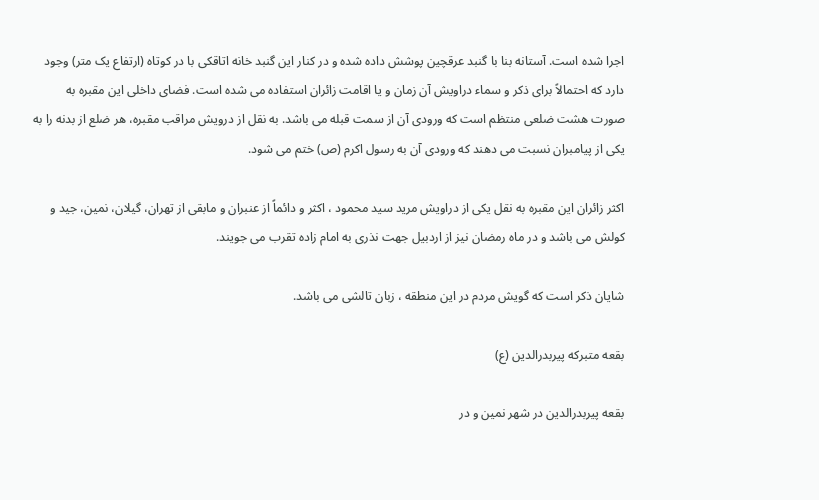اجرا شده است. آستانه بنا با گنبد عرقچین پوشش داده شده و در کنار این گنبد خانه اتاقکی با در کوتاه (ارتفاع یک متر) وجود دارد که احتمالاً برای ذکر و سماء دراویش آن زمان و یا اقامت زائران استفاده می شده است. فضای داخلی این مقبره به صورت هشت ضلعی منتظم است که ورودی آن از سمت قبله می باشد. به نقل از درویش مراقب مقبره، هر ضلع از بدنه را به یکی از پیامبران نسبت می دهند که ورودی آن به رسول اکرم (ص) ختم می شود.

اکثر زائران این مقبره به نقل یکی از دراویش مرید سید محمود ، اکثر و دائماً از عنبران و مابقی از تهران، گیلان، نمین، جید و کولش می باشد و در ماه رمضان نیز از اردبیل جهت نذری به امام زاده تقرب می جویند.

شایان ذکر است که گویش مردم در این منطقه ، زبان تالشی می باشد.

بقعه متبرکه پیربدرالدین (ع)

بقعه پیربدرالدین در شهر نمین و در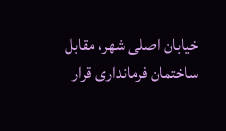خیابان اصلی شهر، مقابل ساختمان فرمانداری قرار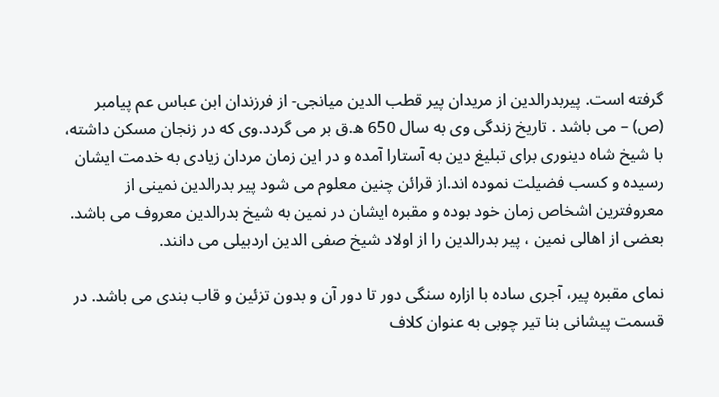گرفته است. پیربدرالدین از مریدان پیر قطب الدین میانجی- از فرزندان ابن عباس عم پیامبر (ص) – می باشد . تاریخ زندگی وی به سال 650 ه.ق بر می گردد.وی که در زنجان مسکن داشته، با شیخ شاه دینوری برای تبلیغ دین به آستارا آمده و در این زمان مردان زیادی به خدمت ایشان رسیده و کسب فضیلت نموده اند.از قرائن چنین معلوم می شود پیر بدرالدین نمینی از معروفترین اشخاص زمان خود بوده و مقبره ایشان در نمین به شیخ بدرالدین معروف می باشد.  بعضی از اهالی نمین ، پیر بدرالدین را از اولاد شیخ صفی الدین اردبیلی می دانند.

نمای مقبره پیر، آجری ساده با ازاره سنگی دور تا دور آن و بدون تزئین و قاب بندی می باشد. در قسمت پیشانی بنا تیر چوبی به عنوان کلاف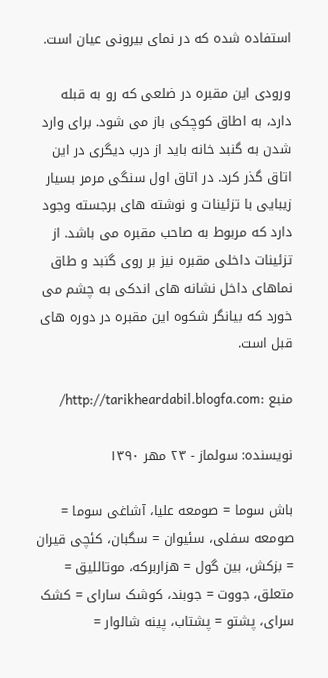استفاده شده که در نمای بیرونی عیان است.

ورودی این مقبره در ضلعی که رو به قبله دارد، به اطاق کوچکی باز می شود. برای وارد شدن به گنبد خانه باید از درب دیگری در این اتاق گذر کرد. در اتاق اول سنگی مرمر بسیار زیبایی با تزئینات و نوشته های برجسته وجود دارد که مربوط به صاحب مقبره می باشد. از تزئینات داخلی مقبره نیز بر روی گنبد و طاق نماهای داخل نشانه های اندکی به چشم می خورد که بیانگر شکوه این مقبره در دوره های قبل است.

منبع :http://tarikheardabil.blogfa.com/

نویسنده: سولماز - ٢۳ مهر ۱۳٩٠

باش سوما = صومعه علیا، آشاغی سوما = صومعه سفلی، سئیوان = سگبان، کئچی قیران = بزکش، بین گول = هزاربرکه، موتاللیق = متعلق، جووت = جوبند، کوشک سارای = کشک سرای، پشتو = پشتاب، پینه شالوار =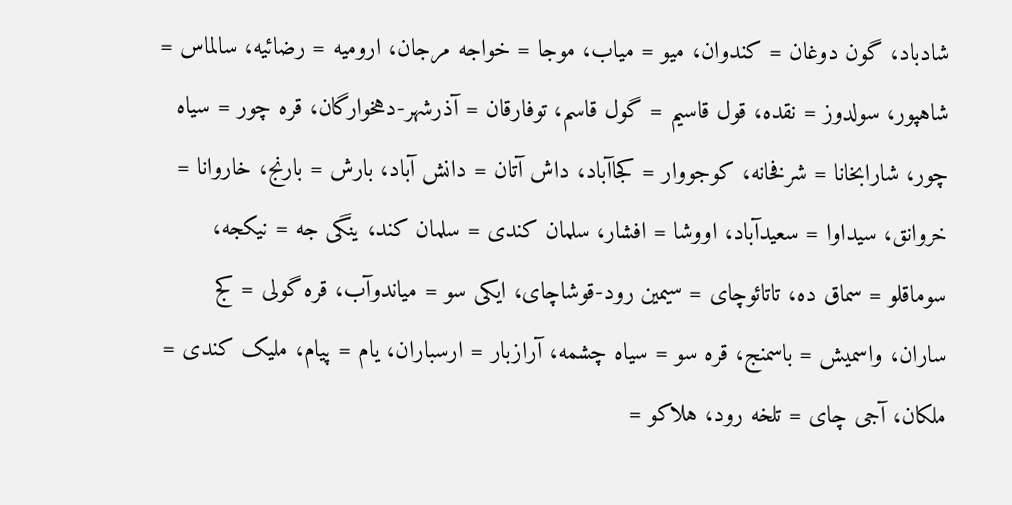شادباد، گون دوغان = کندوان، میو = میاب، موجا = خواجه مرجان، ارومیه = رضائیه، سالماس = شاهپور، سولدوز = نقده، قول قاسیم = گول قاسم، توفارقان = آذرشهر-دهخوارگان، قره چور = سیاه چور، شارابخانا = شرفخانه، کوجووار = کجاآباد، داش آتان = دانش آباد، بارش = بارنج، خاروانا = خروانق، سیداوا = سعیدآباد، اووشا = افشار، سلمان کندی = سلمان کند، ینگی جه = نیکجه، سوماقلو = سماق ده، تاتائوچای = سیمین رود-قوشاچای، ایکی سو = میاندوآب، قره گولی = کج ساران، واسمیش = باسمنج، قره سو = سیاه چشمه، آرازبار = ارسباران، یام = پیام، ملیک کندی = ملکان، آجی چای = تلخه رود، هلاکو =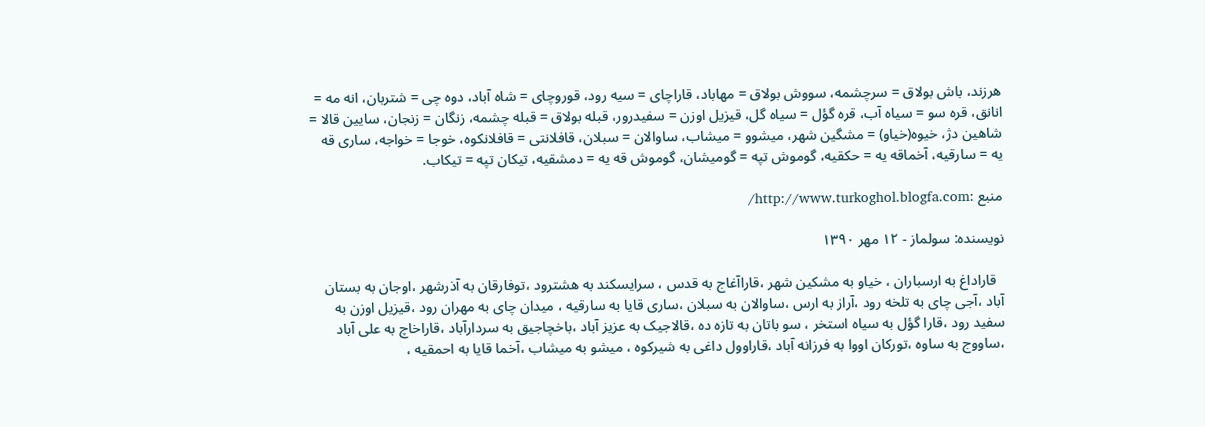هرزند، باش بولاق = سرچشمه، سووش بولاق = مهاباد، قاراچای = سیه رود، قوروچای = شاه آباد، دوه چی = شتربان، انه مه = انانق، قره سو = سیاه آب، قره گؤل = سیاه گل، قیزیل اوزن = سفیدرور، قبله بولاق = قبله چشمه، زنگان = زنجان، سایین قالا = شاهین دژ، خیوه(خیاو) = مشگین شهر، میشوو = میشاب، ساوالان = سبلان، قافلانتی = قافلانکوه، خوجا = خواجه، ساری قه یه = سارقیه، آخماقه یه = حکقیه، گوموش تپه = گومیشان، گوموش قه یه = دمشقیه، تیکان تپه = تیکاب.

منبع :http://www.turkoghol.blogfa.com/

نویسنده: سولماز - ۱٢ مهر ۱۳٩٠

  قاراداغ به ارسباران ، خیاو به مشکین شهر ،قاراآغاج به قدس ، سرایسکند به هشترود ،توفارقان به آذرشهر ،اوجان به بستان آباد ،آجی چای به تلخه رود ،آراز به ارس ،ساوالان به سبلان ،ساری قایا به سارقیه ، میدان چای به مهران رود ،قیزیل اوزن به سفید رود ،قارا گؤل به سیاه استخر ، سو باتان به تازه ده ،قالاجیک به عزیز آباد ،باخچاجیق به سردارآباد ،قاراخاچ به علی آباد ،ساووج به ساوه ،تورکان اووا به فرزانه آباد ،قاراوول داغی به شیرکوه ، میشو به میشاب ،آخما قایا به احمقیه ،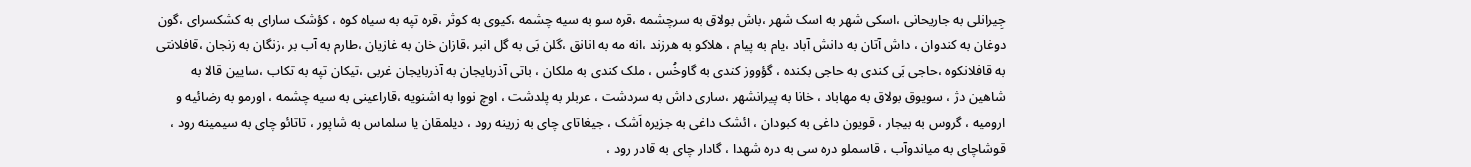جِیرانلی به جاریحانی ،اسکی شهر به اسک شهر ،باش بولاق به سرچشمه ،قره سو به سیه چشمه ،کیوی به کوثر ،قره تپه به سیاه کوه ، کؤشک سارای به کشکسرای ،گون دوغان به کندوان ، داش آتان به دانش آباد ،یام به پیام ، هلاکو به هرزند ،انه مه به انانق ،گلن بَی به گل انبر ،قازان خان به غازیان ،طارم به آب بر ،زنگان به زنجان ،قافلانتی به قافلانکوه ،حاجی بَی کندی به حاجی بکنده ، گؤووز کندی به گاوخُس ، ملک کندی به ملکان ، باتی آذربایجان به آذربایجان غربی ،تیکان تپه به تکاب ،سایین قالا به شاهین دژ ، سویوق بولاق به مهاباد ، خانا به پیرانشهر ،ساری داش به سردشت ، عربلر به پلدشت ، اوچ نووا به اشنویه ،قاراعینی به سیه چشمه ، اورمو به رضائیه و ارومیه ، گروس به بیجار ، قویون داغی به کبودان ، ائشک داغی به جزیره اَشک ، جیغاتای چای به زرینه رود ، دیلمقان یا سلماس به شاپور ، تاتائو چای به سیمینه رود ، قوشاچای به میاندوآب ، قاسملو دره سی به دره شهدا ، گادار چای به قادر رود ،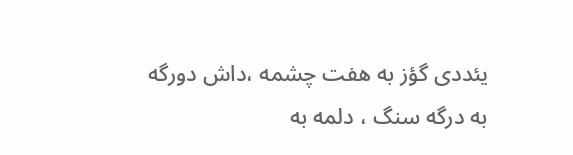یئددی گؤز به هفت چشمه ،داش دورگه به درگه سنگ ، دلمه به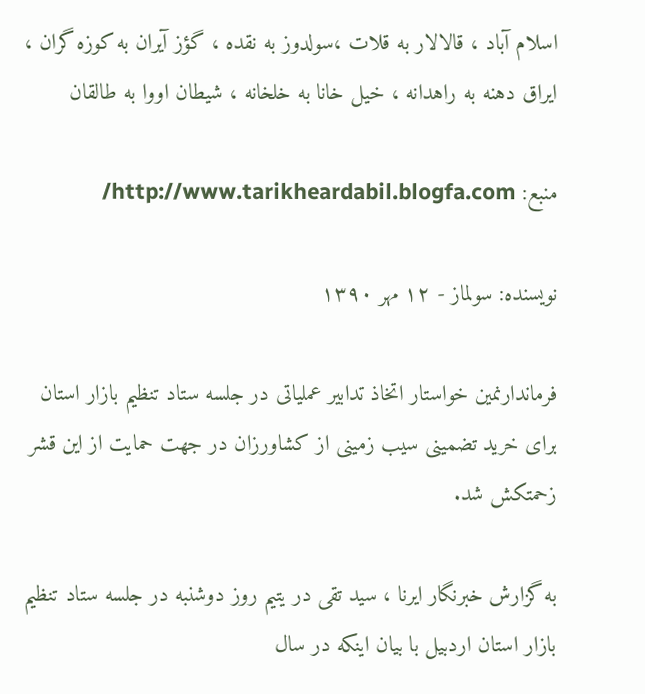اسلام آباد ، قالالار به قلات ،سولدوز به نقده ، گؤز آیران به کوزه گران ، ایراق دهنه به راهدانه ، خیل خانا به خلخانه ، شیطان اووا به طالقان

منبع: http://www.tarikheardabil.blogfa.com/

نویسنده: سولماز - ۱٢ مهر ۱۳٩٠

فرماندارنمین خواستار اتخاذ تدابیر عملیاتی در جلسه ستاد تنظیم بازار استان برای خرید تضمینی سیب زمینی از کشاورزان در جهت حمایت از این قشر زحمتکش شد.

به گزارش خبرنگار ایرنا ، سید تقی در یتیم روز دوشنبه در جلسه ستاد تنظیم بازار استان اردبیل با بیان اینکه در سال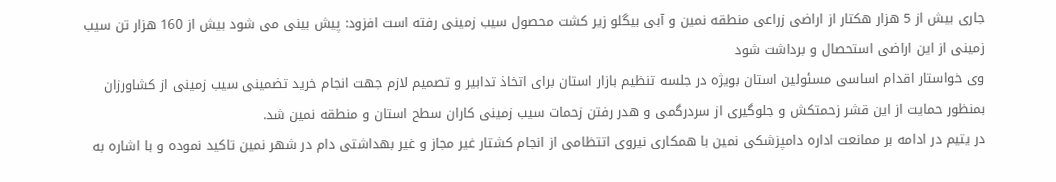جاری بیش از 5 هزار هکتار از اراضی زراعی منطقه نمین و آبی بیگلو زیر کشت محصول سیب زمینی رفته است افزود: پیش بینی می شود بیش از 160 هزار تن سیب زمینی از این اراضی استحصال و برداشت شود
وی خواستار اقدام اساسی مسئولین استان بویژه در جلسه تنظیم بازار استان برای اتخاذ تدابیر و تصمیم لازم جهت انجام خرید تضمینی سیب زمینی از کشاورزان بمنظور حمایت از این قشر زحمتکش و جلوگیری از سردرگمی و هدر رفتن زحمات سیب زمینی کاران سطح استان و منطقه نمین شد.
در یتیم در ادامه بر ممانعت اداره دامپزشکی نمین با همکاری نیروی اتتظامی از انجام کشتار غیر مجاز و غیر بهداشتی دام در شهر نمین تاکید نموده و با اشاره به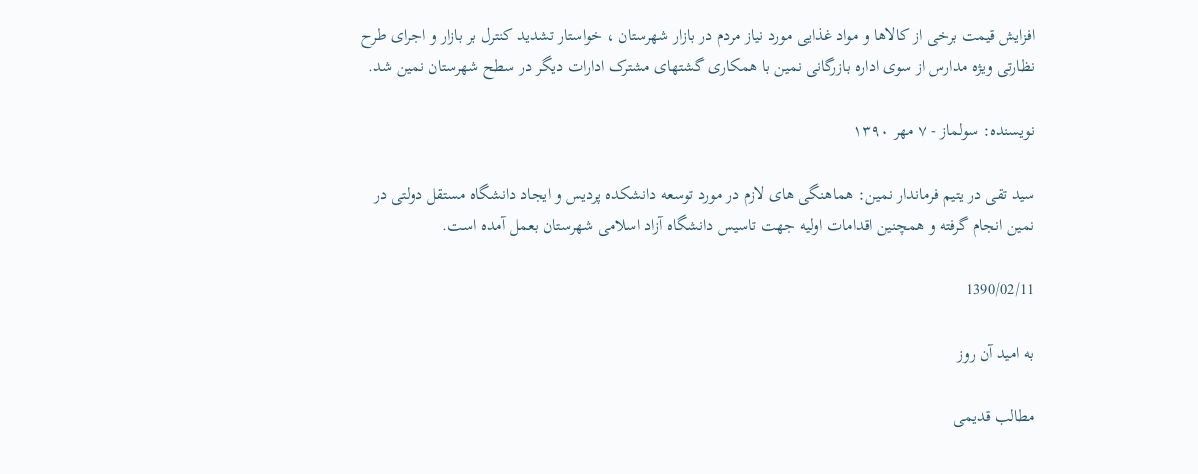افزایش قیمت برخی از کالاها و مواد غذایی مورد نیاز مردم در بازار شهرستان ، خواستار تشدید کنترل بر بازار و اجرای طرح نظارتی ویژه مدارس از سوی اداره بازرگانی نمین با همکاری گشتهای مشترک ادارات دیگر در سطح شهرستان نمین شد.

نویسنده: سولماز - ٧ مهر ۱۳٩٠

سید تقی در یتیم فرماندار نمین: هماهنگی های لازم در مورد توسعه دانشکده پردیس و ایجاد دانشگاه مستقل دولتی در نمین انجام گرفته و همچنین اقدامات اولیه جهت تاسیس دانشگاه آزاد اسلامی شهرستان بعمل آمده است.

1390/02/11

به امید آن روز

مطالب قدیمی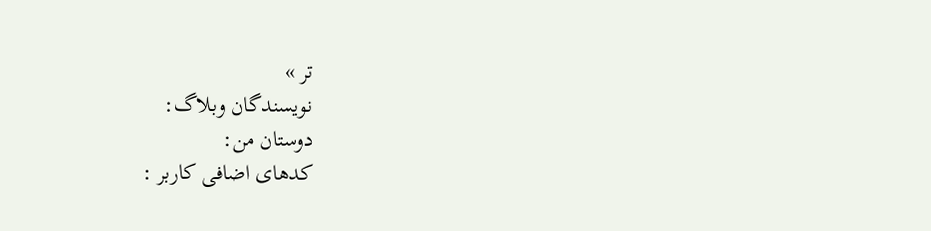تر »
نویسندگان وبلاگ:
دوستان من:
کدهای اضافی کاربر :